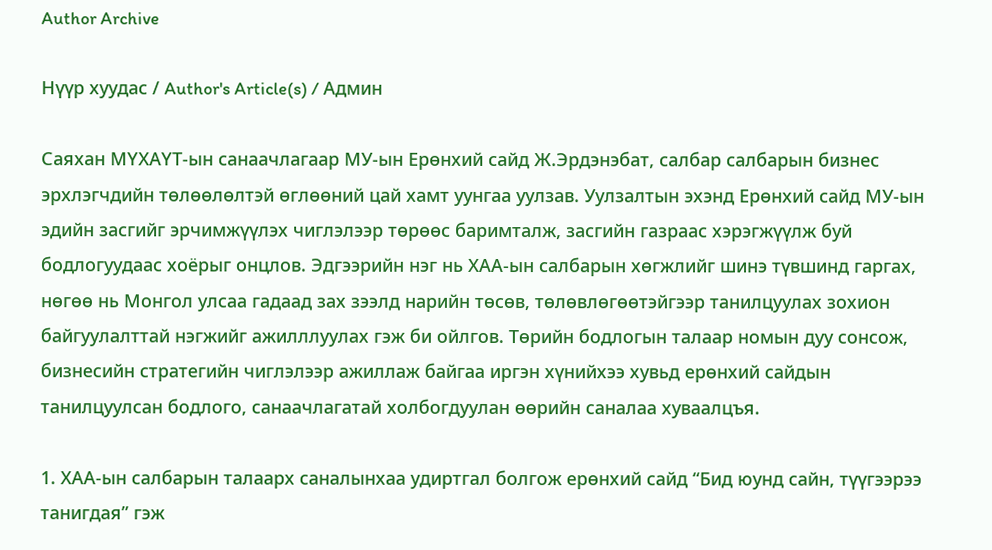Author Archive

Нүүр хуудас / Author's Article(s) / Админ

Саяхан МҮХАҮТ-ын санаачлагаар МУ-ын Ерөнхий сайд Ж.Эрдэнэбат, салбар салбарын бизнес эрхлэгчдийн төлөөлөлтэй өглөөний цай хамт уунгаа уулзав. Уулзалтын эхэнд Ерөнхий сайд МУ-ын эдийн засгийг эрчимжүүлэх чиглэлээр төрөөс баримталж, засгийн газраас хэрэгжүүлж буй бодлогуудаас хоёрыг онцлов. Эдгээрийн нэг нь ХАА-ын салбарын хөгжлийг шинэ түвшинд гаргах, нөгөө нь Монгол улсаа гадаад зах зээлд нарийн төсөв, төлөвлөгөөтэйгээр танилцуулах зохион байгуулалттай нэгжийг ажилллуулах гэж би ойлгов. Төрийн бодлогын талаар номын дуу сонсож, бизнесийн стратегийн чиглэлээр ажиллаж байгаа иргэн хүнийхээ хувьд ерөнхий сайдын танилцуулсан бодлого, санаачлагатай холбогдуулан өөрийн саналаа хуваалцъя.

1. ХАА-ын салбарын талаарх саналынхаа удиртгал болгож ерөнхий сайд “Бид юунд сайн, түүгээрээ танигдая” гэж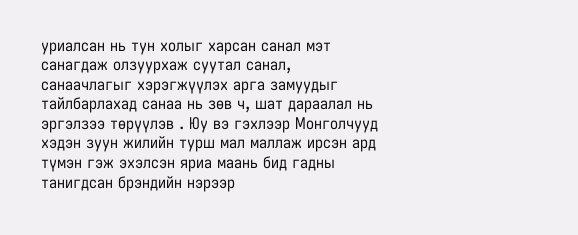уриалсан нь тун холыг харсан санал мэт санагдаж олзуурхаж суутал санал, санаачлагыг хэрэгжүүлэх арга замуудыг тайлбарлахад санаа нь зөв ч, шат дараалал нь эргэлзээ төрүүлэв . Юу вэ гэхлээр Монголчууд хэдэн зуун жилийн турш мал маллаж ирсэн ард түмэн гэж эхэлсэн яриа маань бид гадны танигдсан брэндийн нэрээр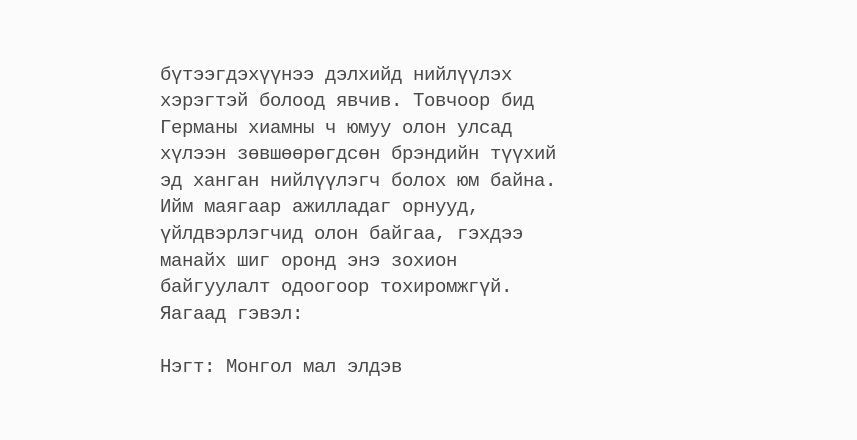бүтээгдэхүүнээ дэлхийд нийлүүлэх хэрэгтэй болоод явчив. Товчоор бид Германы хиамны ч юмуу олон улсад хүлээн зөвшөөрөгдсөн брэндийн түүхий эд ханган нийлүүлэгч болох юм байна. Ийм маягаар ажилладаг орнууд, үйлдвэрлэгчид олон байгаа, гэхдээ манайх шиг оронд энэ зохион байгуулалт одоогоор тохиромжгүй. Яагаад гэвэл:

Нэгт: Монгол мал элдэв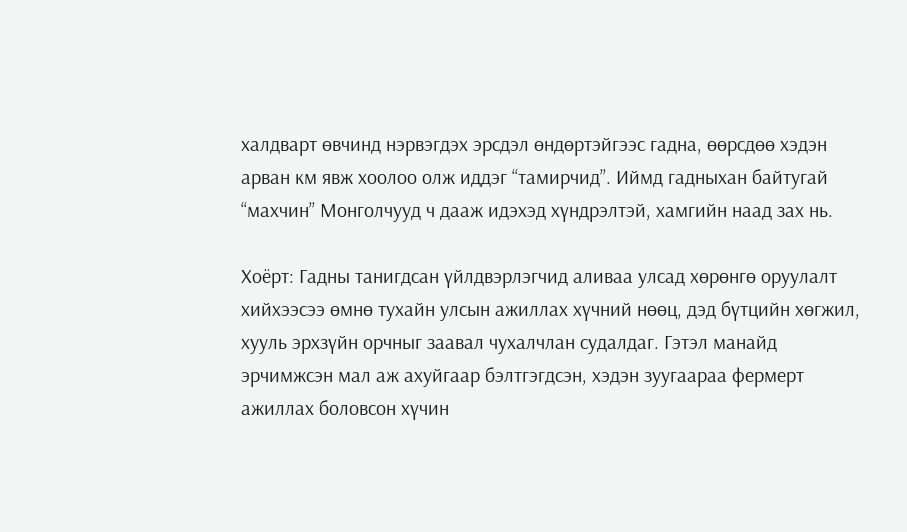халдварт өвчинд нэрвэгдэх эрсдэл өндөртэйгээс гадна, өөрсдөө хэдэн арван км явж хоолоо олж иддэг “тамирчид”. Иймд гадныхан байтугай “махчин” Монголчууд ч дааж идэхэд хүндрэлтэй, хамгийн наад зах нь.

Хоёрт: Гадны танигдсан үйлдвэрлэгчид аливаа улсад хөрөнгө оруулалт хийхээсээ өмнө тухайн улсын ажиллах хүчний нөөц, дэд бүтцийн хөгжил, хууль эрхзүйн орчныг заавал чухалчлан судалдаг. Гэтэл манайд эрчимжсэн мал аж ахуйгаар бэлтгэгдсэн, хэдэн зуугаараа фермерт ажиллах боловсон хүчин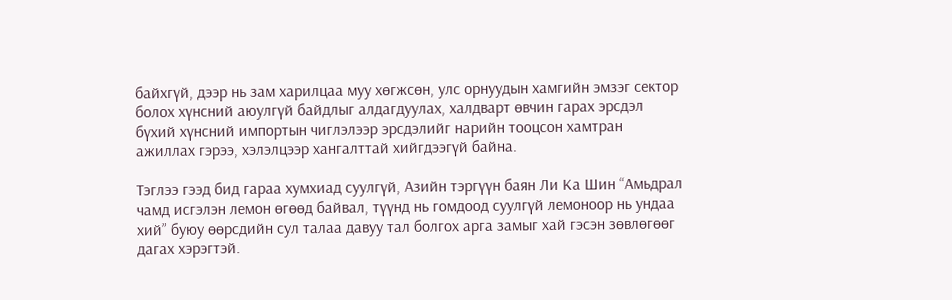байхгүй, дээр нь зам харилцаа муу хөгжсөн, улс орнуудын хамгийн эмзэг сектор болох хүнсний аюулгүй байдлыг алдагдуулах, халдварт өвчин гарах эрсдэл бүхий хүнсний импортын чиглэлээр эрсдэлийг нарийн тооцсон хамтран ажиллах гэрээ, хэлэлцээр хангалттай хийгдээгүй байна.

Тэглээ гээд бид гараа хумхиад суулгүй, Азийн тэргүүн баян Ли Ка Шин “Амьдрал чамд исгэлэн лемон өгөөд байвал, түүнд нь гомдоод суулгүй лемоноор нь ундаа хий” буюу өөрсдийн сул талаа давуу тал болгох арга замыг хай гэсэн зөвлөгөөг дагах хэрэгтэй.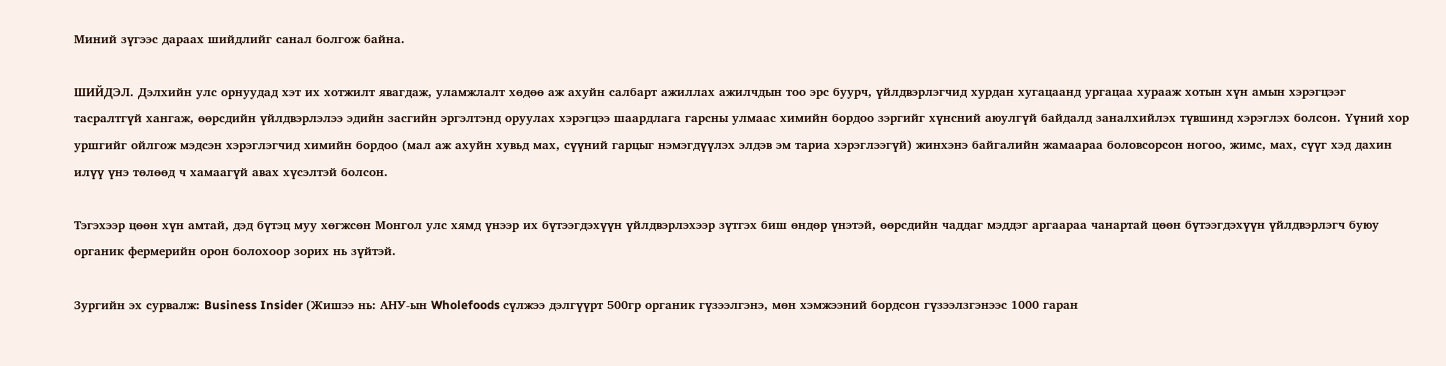Миний зүгээс дараах шийдлийг санал болгож байна.

ШИЙДЭЛ. Дэлхийн улс орнуудад хэт их хотжилт явагдаж, уламжлалт хөдөө аж ахуйн салбарт ажиллах ажилчдын тоо эрс буурч, үйлдвэрлэгчид хурдан хугацаанд ургацаа хурааж хотын хүн амын хэрэгцээг тасралтгүй хангаж, өөрсдийн үйлдвэрлэлээ эдийн засгийн эргэлтэнд оруулах хэрэгцээ шаардлага гарсны улмаас химийн бордоо зэргийг хүнсний аюулгүй байдалд заналхийлэх түвшинд хэрэглэх болсон. Үүний хор уршгийг ойлгож мэдсэн хэрэглэгчид химийн бордоо (мал аж ахуйн хувьд мах, сүүний гарцыг нэмэгдүүлэх элдэв эм тариа хэрэглээгүй) жинхэнэ байгалийн жамаараа боловсорсон ногоо, жимс, мах, сүүг хэд дахин илүү үнэ төлөөд ч хамаагүй авах хүсэлтэй болсон.

Тэгэхээр цөөн хүн амтай, дэд бүтэц муу хөгжсөн Монгол улс хямд үнээр их бүтээгдэхүүн үйлдвэрлэхээр зүтгэх биш өндөр үнэтэй, өөрсдийн чаддаг мэддэг аргаараа чанартай цөөн бүтээгдэхүүн үйлдвэрлэгч буюу органик фермерийн орон болохоор зорих нь зүйтэй.

Зургийн эх сурвалж: Business Insider (Жишээ нь: АНУ-ын Wholefoods сүлжээ дэлгүүрт 500гр органик гүзээлгэнэ, мөн хэмжээний бордсон гүзээлзгэнээс 1000 гаран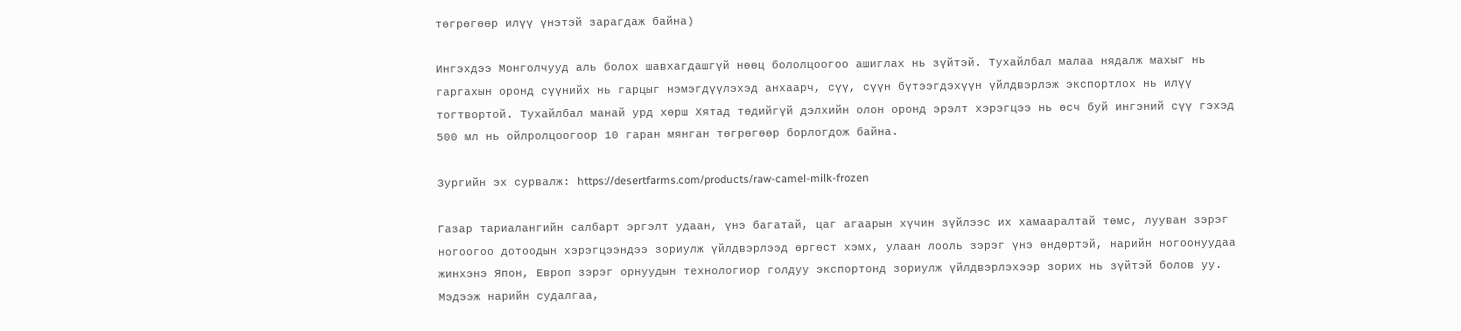төгрөгөөр илүү үнэтэй зарагдаж байна)

Ингэхдээ Монголчууд аль болох шавхагдашгүй нөөц бололцоогоо ашиглах нь зүйтэй. Тухайлбал малаа нядалж махыг нь гаргахын оронд сүүнийх нь гарцыг нэмэгдүүлэхэд анхаарч, сүү, сүүн бүтээгдэхүүн үйлдвэрлэж экспортлох нь илүү тогтвортой. Тухайлбал манай урд хөрш Хятад төдийгүй дэлхийн олон оронд эрэлт хэрэгцээ нь өсч буй ингэний сүү гэхэд 500 мл нь ойлролцоогоор 10 гаран мянган төгрөгөөр борлогдож байна.

Зургийн эх сурвалж: https://desertfarms.com/products/raw-camel-milk-frozen

Газар тариалангийн салбарт эргэлт удаан, үнэ багатай, цаг агаарын хүчин зүйлээс их хамааралтай төмс, лууван зэрэг ногоогоо дотоодын хэрэгцээндээ зориулж үйлдвэрлээд өргөст хэмх, улаан лооль зэрэг үнэ өндөртэй, нарийн ногоонуудаа жинхэнэ Япон, Европ зэрэг орнуудын технологиор голдуу экспортонд зориулж үйлдвэрлэхээр зорих нь зүйтэй болов уу. Мэдээж нарийн судалгаа,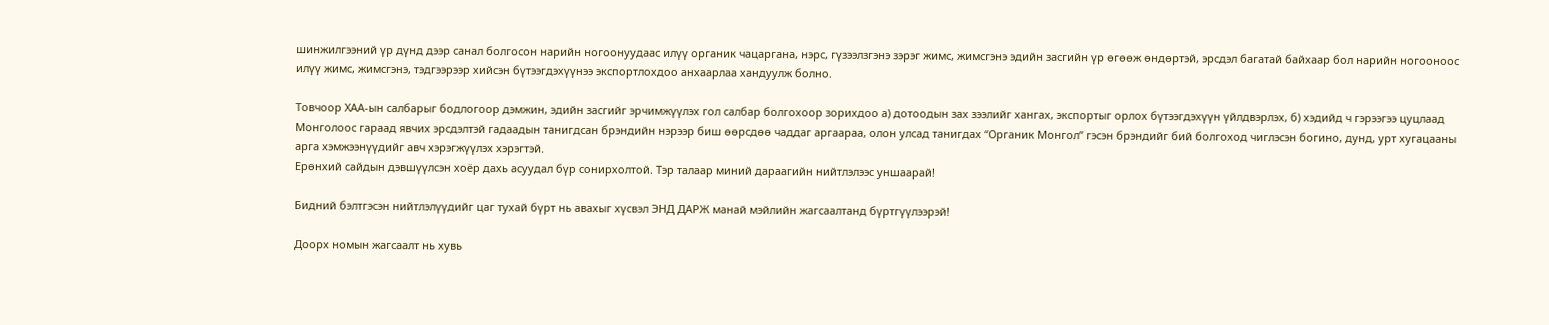шинжилгээний үр дүнд дээр санал болгосон нарийн ногоонуудаас илүү органик чацаргана, нэрс, гүзээлзгэнэ зэрэг жимс, жимсгэнэ эдийн засгийн үр өгөөж өндөртэй, эрсдэл багатай байхаар бол нарийн ногооноос илүү жимс, жимсгэнэ, тэдгээрээр хийсэн бүтээгдэхүүнээ экспортлохдоо анхаарлаа хандуулж болно.

Товчоор ХАА-ын салбарыг бодлогоор дэмжин, эдийн засгийг эрчимжүүлэх гол салбар болгохоор зорихдоо а) дотоодын зах зээлийг хангах, экспортыг орлох бүтээгдэхүүн үйлдвэрлэх, б) хэдийд ч гэрээгээ цуцлаад Монголоос гараад явчих эрсдэлтэй гадаадын танигдсан брэндийн нэрээр биш өөрсдөө чаддаг аргаараа, олон улсад танигдах “Органик Монгол” гэсэн брэндийг бий болгоход чиглэсэн богино, дунд, урт хугацааны арга хэмжээнүүдийг авч хэрэгжүүлэх хэрэгтэй.
Ерөнхий сайдын дэвшүүлсэн хоёр дахь асуудал бүр сонирхолтой. Тэр талаар миний дараагийн нийтлэлээс уншаарай!

Бидний бэлтгэсэн нийтлэлүүдийг цаг тухай бүрт нь авахыг хүсвэл ЭНД ДАРЖ манай мэйлийн жагсаалтанд бүртгүүлээрэй!

Доорх номын жагсаалт нь хувь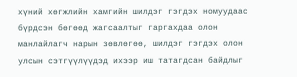хүний хөгжлийн хамгийн шилдэг гэгдэх номуудаас бүрдсэн бөгөөд жагсаалтыг гаргахдаа олон манлайлагч нарын зөвлөгөө, шилдэг гэгдэх олон улсын сэтгүүлүүдэд ихээр иш татагдсан байдлыг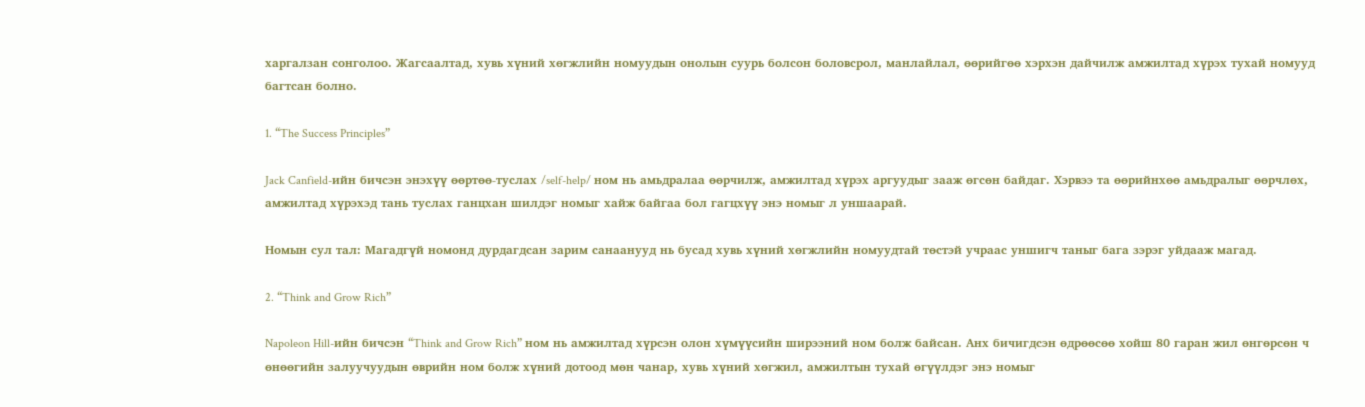харгалзан сонголоо. Жагсаалтад, хувь хүний хөгжлийн номуудын онолын суурь болсон боловсрол, манлайлал, өөрийгөө хэрхэн дайчилж амжилтад хүрэх тухай номууд багтсан болно.

1. “The Success Principles”

Jack Canfield-ийн бичсэн энэхүү өөртөө-туслах /self-help/ ном нь амьдралаа өөрчилж, амжилтад хүрэх аргуудыг зааж өгсөн байдаг. Хэрвээ та өөрийнхөө амьдралыг өөрчлөх, амжилтад хүрэхэд тань туслах ганцхан шилдэг номыг хайж байгаа бол гагцхүү энэ номыг л уншаарай.

Номын сул тал: Магадгүй номонд дурдагдсан зарим санаанууд нь бусад хувь хүний хөгжлийн номуудтай төстэй учраас уншигч таныг бага зэрэг уйдааж магад.

2. “Think and Grow Rich”

Napoleon Hill-ийн бичсэн “Think and Grow Rich” ном нь амжилтад хүрсэн олон хүмүүсийн ширээний ном болж байсан. Анх бичигдсэн өдрөөсөө хойш 80 гаран жил өнгөрсөн ч өнөөгийн залуучуудын өврийн ном болж хүний дотоод мөн чанар, хувь хүний хөгжил, амжилтын тухай өгүүлдэг энэ номыг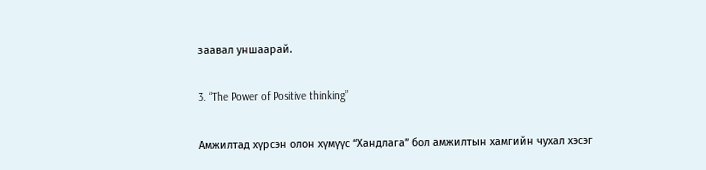заавал уншаарай.

3. “The Power of Positive thinking”

Амжилтад хүрсэн олон хүмүүс “Хандлага” бол амжилтын хамгийн чухал хэсэг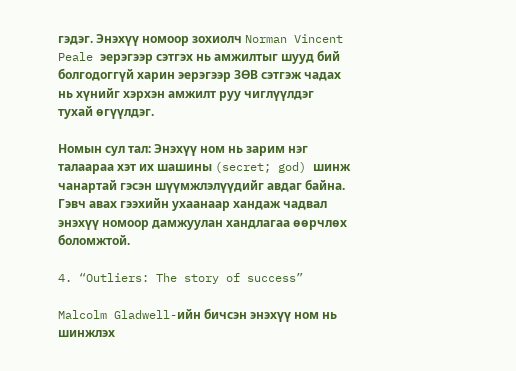гэдэг. Энэхүү номоор зохиолч Norman Vincent Peale эерэгээр сэтгэх нь амжилтыг шууд бий болгодоггүй харин эерэгээр ЗӨВ сэтгэж чадах нь хүнийг хэрхэн амжилт руу чиглүүлдэг тухай өгүүлдэг.

Номын сул тал: Энэхүү ном нь зарим нэг талаараа хэт их шашины (secret; god) шинж чанартай гэсэн шүүмжлэлүүдийг авдаг байна. Гэвч авах гээхийн ухаанаар хандаж чадвал энэхүү номоор дамжуулан хандлагаа өөрчлөх боломжтой.

4. “Outliers: The story of success”

Malcolm Gladwell-ийн бичсэн энэхүү ном нь шинжлэх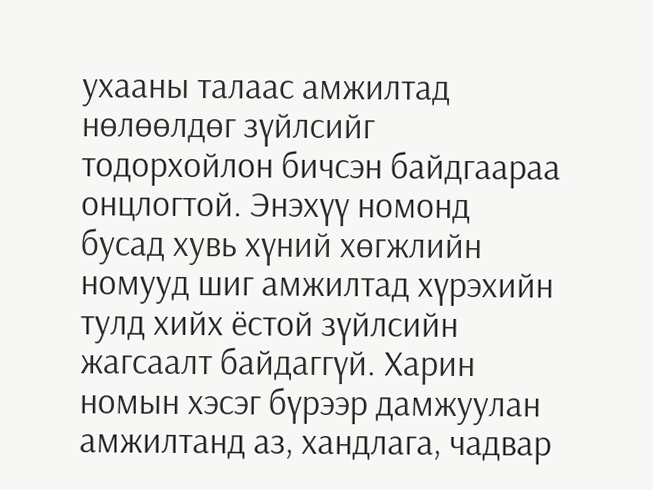ухааны талаас амжилтад нөлөөлдөг зүйлсийг тодорхойлон бичсэн байдгаараа онцлогтой. Энэхүү номонд бусад хувь хүний хөгжлийн номууд шиг амжилтад хүрэхийн тулд хийх ёстой зүйлсийн жагсаалт байдаггүй. Харин номын хэсэг бүрээр дамжуулан амжилтанд аз, хандлага, чадвар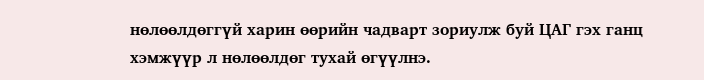нөлөөлдөггүй харин өөрийн чадварт зориулж буй ЦАГ гэх ганц хэмжүүр л нөлөөлдөг тухай өгүүлнэ.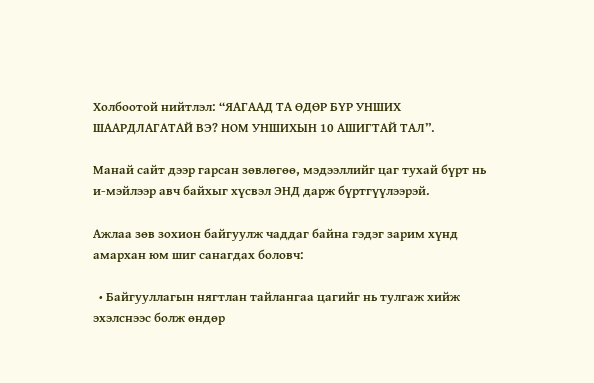Холбоотой нийтлэл: “ЯАГААД ТА ӨДӨР БҮР УНШИХ ШААРДЛАГАТАЙ ВЭ? НОМ УНШИХЫН 10 АШИГТАЙ ТАЛ”.

Манай сайт дээр гарсан зөвлөгөө, мэдээллийг цаг тухай бүрт нь и-мэйлээр авч байхыг хүсвэл ЭНД дарж бүртгүүлээрэй.

Ажлаа зөв зохион байгуулж чаддаг байна гэдэг зарим хүнд амархан юм шиг санагдах боловч:

  • Байгууллагын нягтлан тайлангаа цагийг нь тулгаж хийж эхэлснээс болж өндөр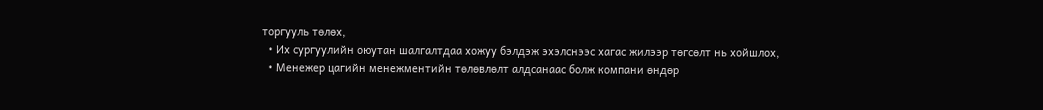торгууль төлөх,
  • Их сургуулийн оюутан шалгалтдаа хожуу бэлдэж эхэлснээс хагас жилээр төгсөлт нь хойшлох,
  • Менежер цагийн менежментийн төлөвлөлт алдсанаас болж компани өндөр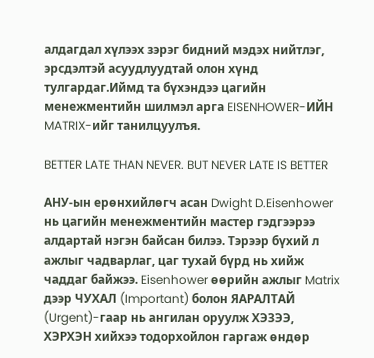алдагдал хүлээх зэрэг бидний мэдэх нийтлэг, эрсдэлтэй асуудлуудтай олон хүнд тулгардаг.Иймд та бүхэндээ цагийн менежментийн шилмэл арга EISENHOWER-ИЙН MATRIX-ийг танилцуулъя.

BETTER LATE THAN NEVER. BUT NEVER LATE IS BETTER

АНУ-ын ерөнхийлөгч асан Dwight D.Eisenhower нь цагийн менежментийн мастер гэдгээрээ алдартай нэгэн байсан билээ. Тэрээр бүхий л ажлыг чадварлаг, цаг тухай бүрд нь хийж чаддаг байжээ. Eisenhower өөрийн ажлыг Matrix дээр ЧУХАЛ (Important) болон ЯАРАЛТАЙ (Urgent)-гаар нь ангилан оруулж ХЭЗЭЭ, ХЭРХЭН хийхээ тодорхойлон гаргаж өндөр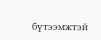бүтээмжтэй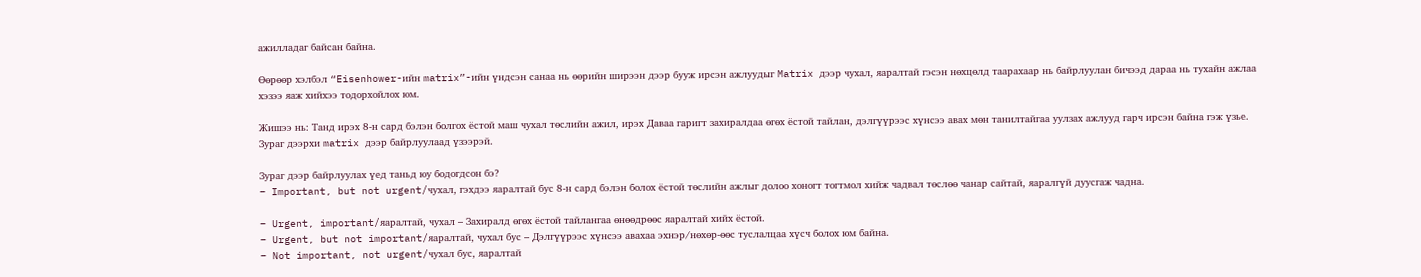ажилладаг байсан байна.

Өөрөөр хэлбэл “Eisenhower-ийн matrix”-ийн үндсэн санаа нь өөрийн ширээн дээр бууж ирсэн ажлуудыг Matrix дээр чухал, яаралтай гэсэн нөхцөлд таарахаар нь байрлуулан бичээд дараа нь тухайн ажлаа хэзээ яаж хийхээ тодорхойлох юм.

Жишээ нь: Танд ирэх 8-н сард бэлэн болгох ёстой маш чухал төслийн ажил, ирэх Даваа гаригт захиралдаа өгөх ёстой тайлан, дэлгүүрээс хүнсээ авах мөн танилтайгаа уулзах ажлууд гарч ирсэн байна гэж үзье. Зураг дээрхи matrix дээр байрлуулаад үзээрэй.

Зураг дээр байрлуулах үед таньд юу бодогдсон бэ?
– Important, but not urgent/чухал, гэхдээ яаралтай бус 8-н сард бэлэн болох ёстой төслийн ажлыг долоо хоногт тогтмол хийж чадвал төслөө чанар сайтай, яаралгүй дуусгаж чадна.

– Urgent, important/яаралтай, чухал – Захиралд өгөх ёстой тайлангаа өнөөдрөөс яаралтай хийх ёстой.
– Urgent, but not important/яаралтай, чухал бус – Дэлгүүрээс хүнсээ авахаа эхнэр/нөхөр-өөс туслалцаа хүсч болох юм байна.
– Not important, not urgent/чухал бус, яаралтай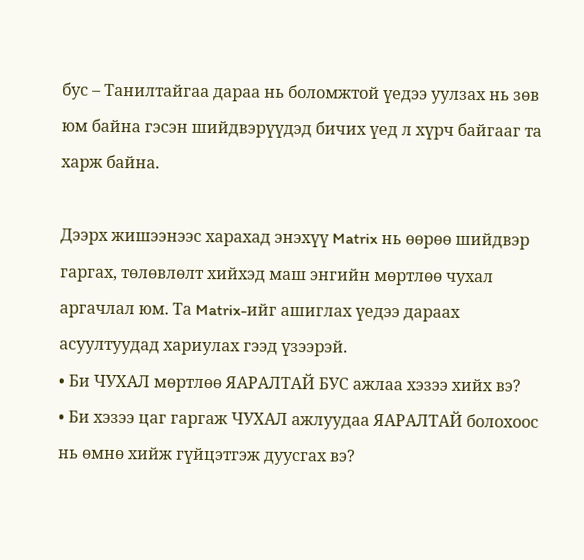бус – Танилтайгаа дараа нь боломжтой үедээ уулзах нь зөв юм байна гэсэн шийдвэрүүдэд бичих үед л хүрч байгааг та харж байна.

Дээрх жишээнээс харахад энэхүү Matrix нь өөрөө шийдвэр гаргах, төлөвлөлт хийхэд маш энгийн мөртлөө чухал аргачлал юм. Та Matrix-ийг ашиглах үедээ дараах асуултуудад хариулах гээд үзээрэй.
• Би ЧУХАЛ мөртлөө ЯАРАЛТАЙ БУС ажлаа хэзээ хийх вэ?
• Би хэзээ цаг гаргаж ЧУХАЛ ажлуудаа ЯАРАЛТАЙ болохоос нь өмнө хийж гүйцэтгэж дуусгах вэ?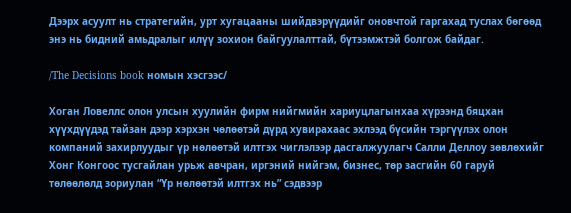Дээрх асуулт нь стратегийн, урт хугацааны шийдвэрүүдийг оновчтой гаргахад туслах бөгөөд энэ нь бидний амьдралыг илүү зохион байгуулалттай, бүтээмжтэй болгож байдаг.

/The Decisions book номын хэсгээс/

Хоган Ловеллс олон улсын хуулийн фирм нийгмийн хариуцлагынхаа хүрээнд бяцхан хүүхдүүдэд тайзан дээр хэрхэн чөлөөтэй дүрд хувирахаас эхлээд бүсийн тэргүүлэх олон компаний захирлуудыг үр нөлөөтэй илтгэх чиглэлээр дасгалжуулагч Салли Деллоу зөвлөхийг Хонг Конгоос тусгайлан урьж авчран, иргэний нийгэм, бизнес, төр засгийн 60 гаруй төлөөлөлд зориулан “Үр нөлөөтэй илтгэх нь” сэдвээр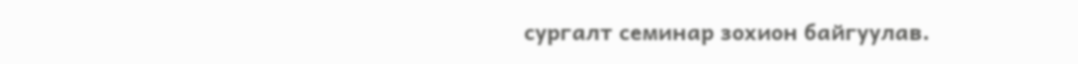сургалт семинар зохион байгуулав.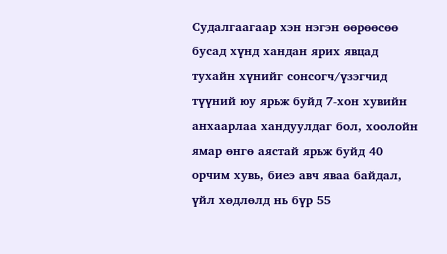Судалгаагаар хэн нэгэн өөрөөсөө бусад хүнд хандан ярих явцад тухайн хүнийг сонсогч/үзэгчид түүний юу ярьж буйд 7-хон хувийн анхаарлаа хандуулдаг бол, хоолойн ямар өнгө аястай ярьж буйд 40 орчим хувь, биеэ авч яваа байдал, үйл хөдлөлд нь бүр 55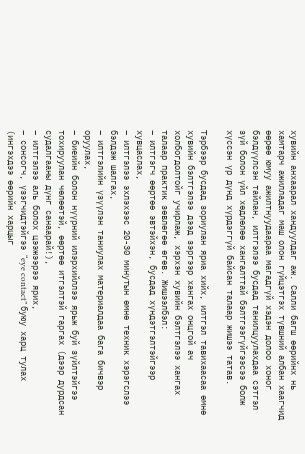хувийн анхаарал хандуулдаг аж. Салли багш өөрийнх нь хамтарч ажилладаг маш олон гүйцэтгэх түвшний албан хаагчид өөрөө юмуу ажилтнуудаараа магадгүй хэдэн долоо хоног бэлдүүлсэн тайлан, илтгэлээ бусдад танилцуулахдаа сэтгэл зүй болон үйл хөдлөлөө хангалттай бэлтгээгүйгээсээ болж хүссэн үр дүнд хүрдэггүй байсан талаар жишээ татав.

Тэрбээр бусдад зориулан яриа хийх, илтгэл тавихаасаа өмнө хувийн бэлтгэлээ дээд зэргээр хангах онцгой ач холбогдолтойг учирлаж, хэрхэн хувийн бэлтгэлээ хангах талаар практик зөвлөгөө өгөв. Жишээлбэл:
– илтгэгч өөртөө эвтэйхэн, бусдад хүндэтгэлтэйгээр хувцаслах,
– илтгэлээ эхлэхээс 20-30 минутын өмнө техник хэрэгслээ бэлдэж шалгах,
– илтгэлийн үзүүлэн таниулах материалдаа бага бичвэр оруулах,
– биеийн болон нүүрний илэрхийллээ ярьж буй зүйлтэйгээ тохируулан чөлөөтэй, өөртөө итгэлтэй гаргах (дээр дурдсан судалгааны дүнг санаарай!),
– илтгэлээ аль болох цээжээрээ ярих,
– сонсогч, үзэгчидтэйгээ “eye contact” буюу харц тулах (ингэхдээ өөрийн харцыг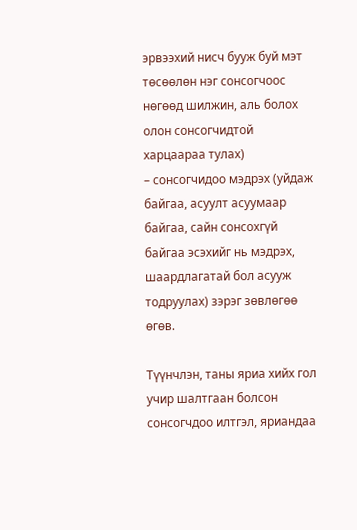эрвээхий нисч бууж буй мэт төсөөлөн нэг сонсогчоос нөгөөд шилжин, аль болох олон сонсогчидтой харцаараа тулах)
– сонсогчидоо мэдрэх (уйдаж байгаа, асуулт асуумаар байгаа, сайн сонсохгүй байгаа эсэхийг нь мэдрэх, шаардлагатай бол асууж тодруулах) зэрэг зөвлөгөө өгөв.

Түүнчлэн, таны яриа хийх гол учир шалтгаан болсон сонсогчдоо илтгэл, яриандаа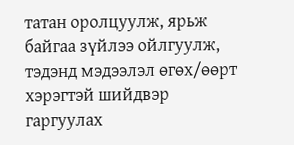татан оролцуулж, ярьж байгаа зүйлээ ойлгуулж, тэдэнд мэдээлэл өгөх/өөрт хэрэгтэй шийдвэр гаргуулах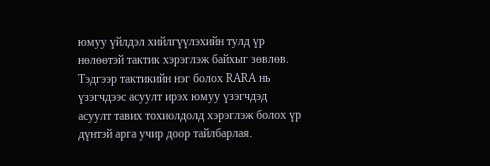юмуу үйлдэл хийлгүүлэхийн тулд үр нөлөөтэй тактик хэрэглэж байхыг зөвлөв. Тэдгээр тактикийн нэг болох RARA нь үзэгчдээс асуулт ирэх юмуу үзэгчдэд асуулт тавих тохиолдолд хэрэглэж болох үр дүнтэй арга учир доор тайлбарлая.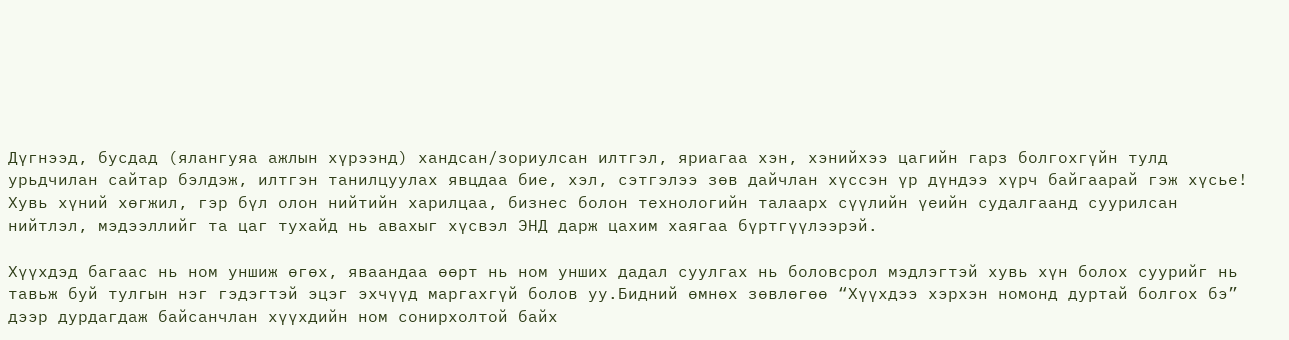Дүгнээд, бусдад (ялангуяа ажлын хүрээнд) хандсан/зориулсан илтгэл, яриагаа хэн, хэнийхээ цагийн гарз болгохгүйн тулд урьдчилан сайтар бэлдэж, илтгэн танилцуулах явцдаа бие, хэл, сэтгэлээ зөв дайчлан хүссэн үр дүндээ хүрч байгаарай гэж хүсье!
Хувь хүний хөгжил, гэр бүл олон нийтийн харилцаа, бизнес болон технологийн талаарх сүүлийн үеийн судалгаанд суурилсан нийтлэл, мэдээллийг та цаг тухайд нь авахыг хүсвэл ЭНД дарж цахим хаягаа бүртгүүлээрэй.

Хүүхдэд багаас нь ном уншиж өгөх, яваандаа өөрт нь ном унших дадал суулгах нь боловсрол мэдлэгтэй хувь хүн болох суурийг нь тавьж буй тулгын нэг гэдэгтэй эцэг эхчүүд маргахгүй болов уу.Бидний өмнөх зөвлөгөө “Хүүхдээ хэрхэн номонд дуртай болгох бэ” дээр дурдагдаж байсанчлан хүүхдийн ном сонирхолтой байх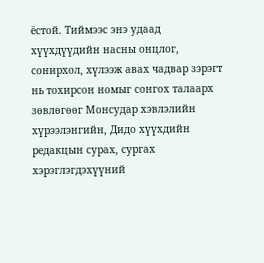ёстой. Тиймээс энэ удаад хүүхдүүдийн насны онцлог, сонирхол, хүлээж авах чадвар зэрэгт нь тохирсон номыг сонгох талаарх зөвлөгөөг Монсудар хэвлэлийн хүрээлэнгийн, Дидо хүүхдийн редакцын сурах, сургах хэрэглэгдэхүүний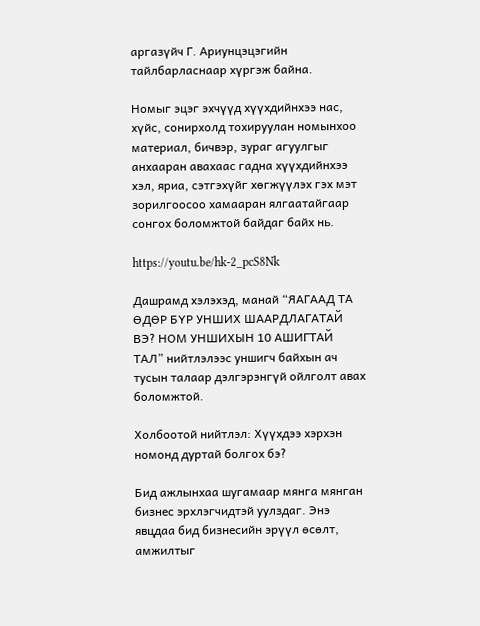аргазүйч Г. Ариунцэцэгийн тайлбарласнаар хүргэж байна.

Номыг эцэг эхчүүд хүүхдийнхээ нас, хүйс, сонирхолд тохируулан номынхоо материал, бичвэр, зураг агуулгыг анхааран авахаас гадна хүүхдийнхээ хэл, яриа, сэтгэхүйг хөгжүүлэх гэх мэт зорилгоосоо хамааран ялгаатайгаар сонгох боломжтой байдаг байх нь.

https://youtu.be/hk-2_pcS8Nk

Дашрамд хэлэхэд, манай “ЯАГААД ТА ӨДӨР БҮР УНШИХ ШААРДЛАГАТАЙ ВЭ? НОМ УНШИХЫН 10 АШИГТАЙ ТАЛ” нийтлэлээс уншигч байхын ач тусын талаар дэлгэрэнгүй ойлголт авах боломжтой.

Холбоотой нийтлэл: Хүүхдээ хэрхэн номонд дуртай болгох бэ?

Бид ажлынхаа шугамаар мянга мянган бизнес эрхлэгчидтэй уулздаг. Энэ явцдаа бид бизнесийн эрүүл өсөлт, амжилтыг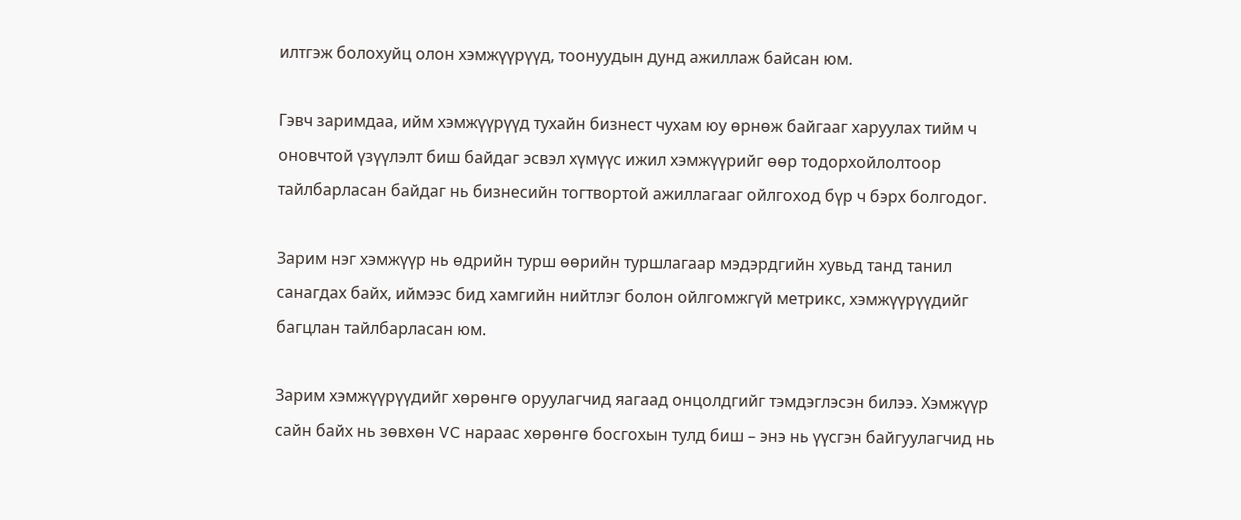илтгэж болохуйц олон хэмжүүрүүд, тоонуудын дунд ажиллаж байсан юм.

Гэвч заримдаа, ийм хэмжүүрүүд тухайн бизнест чухам юу өрнөж байгааг харуулах тийм ч оновчтой үзүүлэлт биш байдаг эсвэл хүмүүс ижил хэмжүүрийг өөр тодорхойлолтоор тайлбарласан байдаг нь бизнесийн тогтвортой ажиллагааг ойлгоход бүр ч бэрх болгодог.

Зарим нэг хэмжүүр нь өдрийн турш өөрийн туршлагаар мэдэрдгийн хувьд танд танил санагдах байх, иймээс бид хамгийн нийтлэг болон ойлгомжгүй метрикс, хэмжүүрүүдийг багцлан тайлбарласан юм.

Зарим хэмжүүрүүдийг хөрөнгө оруулагчид яагаад онцолдгийг тэмдэглэсэн билээ. Хэмжүүр сайн байх нь зөвхөн VC нараас хөрөнгө босгохын тулд биш – энэ нь үүсгэн байгуулагчид нь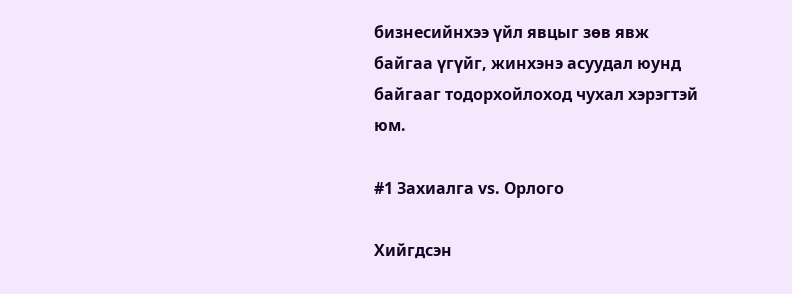бизнесийнхээ үйл явцыг зөв явж байгаа үгүйг, жинхэнэ асуудал юунд байгааг тодорхойлоход чухал хэрэгтэй юм.

#1 Захиалга vs. Орлого

Хийгдсэн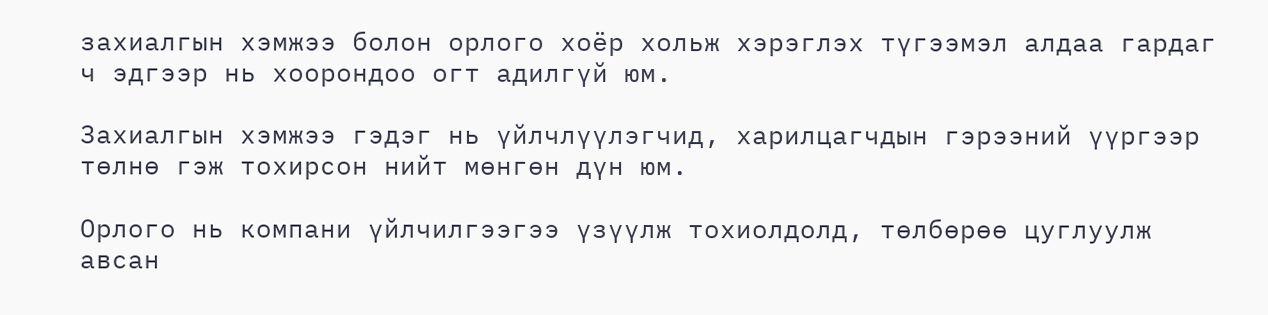захиалгын хэмжээ болон орлого хоёр хольж хэрэглэх түгээмэл алдаа гардаг ч эдгээр нь хоорондоо огт адилгүй юм.

Захиалгын хэмжээ гэдэг нь үйлчлүүлэгчид, харилцагчдын гэрээний үүргээр төлнө гэж тохирсон нийт мөнгөн дүн юм.

Орлого нь компани үйлчилгээгээ үзүүлж тохиолдолд, төлбөрөө цуглуулж авсан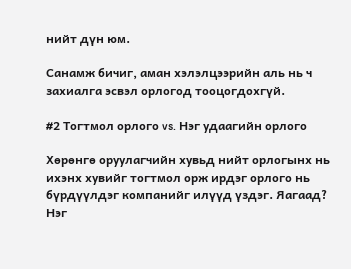нийт дүн юм.

Санамж бичиг, аман хэлэлцээрийн аль нь ч захиалга эсвэл орлогод тооцогдохгүй.

#2 Тогтмол орлого vs. Нэг удаагийн орлого

Хөрөнгө оруулагчийн хувьд нийт орлогынх нь ихэнх хувийг тогтмол орж ирдэг орлого нь бүрдүүлдэг компанийг илүүд үздэг. Яагаад? Нэг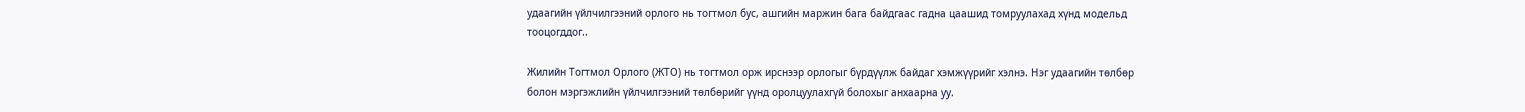удаагийн үйлчилгээний орлого нь тогтмол бус, ашгийн маржин бага байдгаас гадна цаашид томруулахад хүнд модельд тооцогддог..

Жилийн Тогтмол Орлого (ЖТО) нь тогтмол орж ирснээр орлогыг бүрдүүлж байдаг хэмжүүрийг хэлнэ. Нэг удаагийн төлбөр болон мэргэжлийн үйлчилгээний төлбөрийг үүнд оролцуулахгүй болохыг анхаарна уу.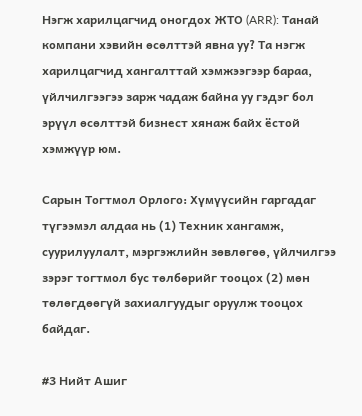Нэгж харилцагчид оногдох ЖТО (ARR): Танай компани хэвийн өсөлттэй явна уу? Tа нэгж харилцагчид хангалттай хэмжээгээр бараа, үйлчилгээгээ зарж чадаж байна уу гэдэг бол эрүүл өсөлттэй бизнест хянаж байх ёстой хэмжүүр юм.

Сарын Тогтмол Орлого: Хүмүүсийн гаргадаг түгээмэл алдаа нь (1) Техник хангамж, суурилуулалт, мэргэжлийн зөвлөгөө, үйлчилгээ зэрэг тогтмол бус төлбөрийг тооцох (2) мөн төлөгдөөгүй захиалгуудыг оруулж тооцох байдаг.

#3 Нийт Ашиг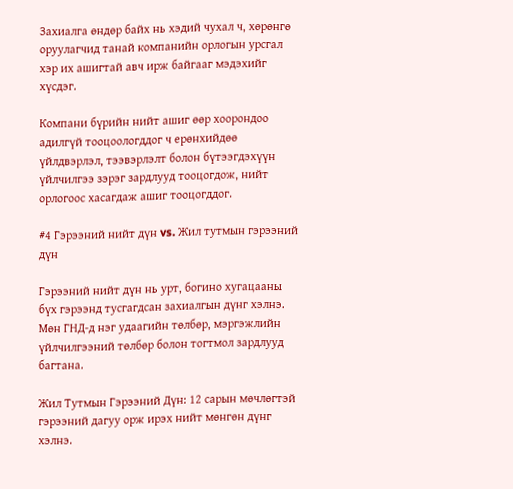Захиалга өндөр байх нь хэдий чухал ч, хөрөнгө оруулагчид танай компанийн орлогын урсгал хэр их ашигтай авч ирж байгааг мэдэхийг хүсдэг.

Компани бүрийн нийт ашиг өөр хоорондоо адилгүй тооцоологддог ч ерөнхийдөө үйлдвэрлэл, тээвэрлэлт болон бүтээгдэхүүн үйлчилгээ зэрэг зардлууд тооцогдож, нийт орлогоос хасагдаж ашиг тооцогддог.

#4 Гэрээний нийт дүн vs. Жил тутмын гэрээний дүн

Гэрээний нийт дүн нь урт, богино хугацааны бүх гэрээнд тусгагдсан захиалгын дүнг хэлнэ. Мөн ГНД-д нэг удаагийн төлбөр, мэргэжлийн үйлчилгээний төлбөр болон тогтмол зардлууд багтана.

Жил Тутмын Гэрээний Дүн: 12 сарын мөчлөгтэй гэрээний дагуу орж ирэх нийт мөнгөн дүнг хэлнэ.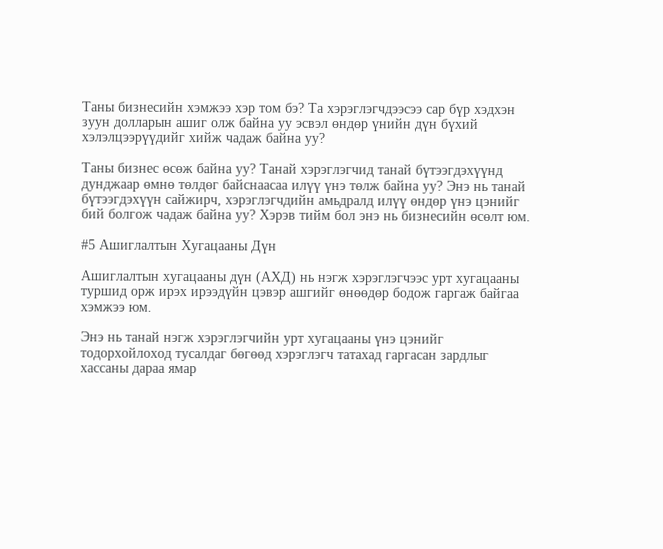Таны бизнесийн хэмжээ хэр том бэ? Та хэрэглэгчдээсээ сар бүр хэдхэн зуун долларын ашиг олж байна уу эсвэл өндөр үнийн дүн бүхий хэлэлцээрүүдийг хийж чадаж байна уу?

Таны бизнес өсөж байна уу? Танай хэрэглэгчид танай бүтээгдэхүүнд дунджаар өмнө төлдөг байснаасаа илүү үнэ төлж байна уу? Энэ нь танай бүтээгдэхүүн сайжирч, хэрэглэгчдийн амьдралд илүү өндөр үнэ цэнийг бий болгож чадаж байна уу? Хэрэв тийм бол энэ нь бизнесийн өсөлт юм.

#5 Ашиглалтын Хугацааны Дүн

Ашиглалтын хугацааны дүн (АХД) нь нэгж хэрэглэгчээс урт хугацааны туршид орж ирэх ирээдүйн цэвэр ашгийг өнөөдөр бодож гаргаж байгаа хэмжээ юм.

Энэ нь танай нэгж хэрэглэгчийн урт хугацааны үнэ цэнийг тодорхойлоход тусалдаг бөгөөд хэрэглэгч татахад гаргасан зардлыг хассаны дараа ямар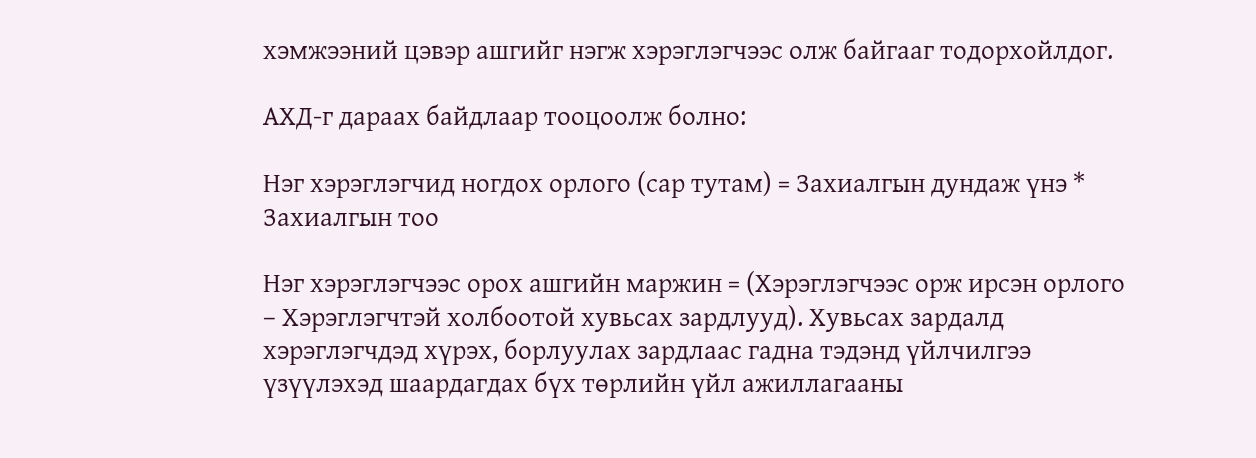хэмжээний цэвэр ашгийг нэгж хэрэглэгчээс олж байгааг тодорхойлдог.

АХД-г дараах байдлаар тооцоолж болно:

Нэг хэрэглэгчид ногдох орлого (сар тутам) = Захиалгын дундаж үнэ * Захиалгын тоо

Нэг хэрэглэгчээс орох ашгийн маржин = (Хэрэглэгчээс орж ирсэн орлого – Хэрэглэгчтэй холбоотой хувьсах зардлууд). Хувьсах зардалд хэрэглэгчдэд хүрэх, борлуулах зардлаас гадна тэдэнд үйлчилгээ үзүүлэхэд шаардагдах бүх төрлийн үйл ажиллагааны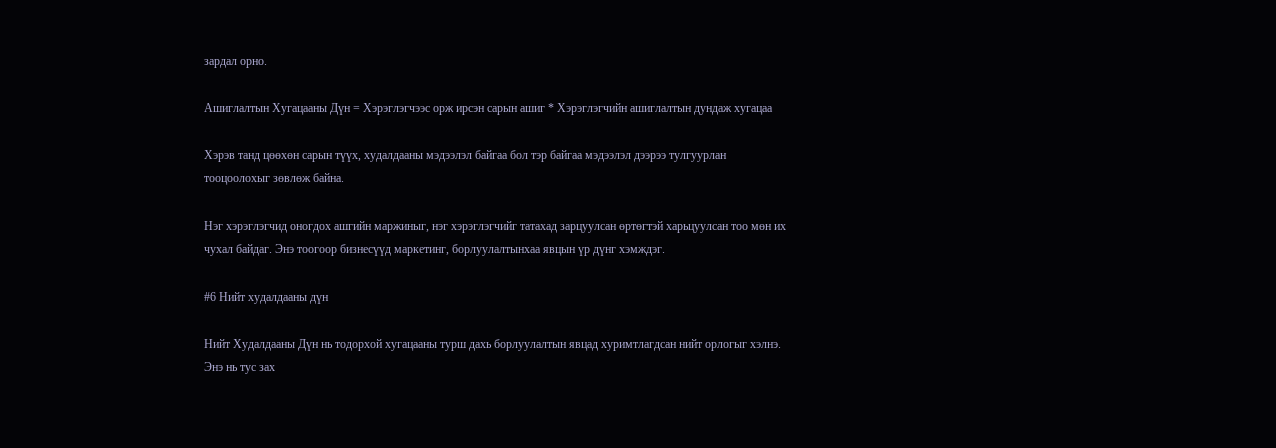зардал орно.

Ашиглалтын Хугацааны Дүн = Хэрэглэгчээс орж ирсэн сарын ашиг * Хэрэглэгчийн ашиглалтын дундаж хугацаа

Хэрэв танд цөөхөн сарын түүх, худалдааны мэдээлэл байгаа бол тэр байгаа мэдээлэл дээрээ тулгуурлан тооцоолохыг зөвлөж байна.

Нэг хэрэглэгчид оногдох ашгийн маржиныг, нэг хэрэглэгчийг татахад зарцуулсан өртөгтэй харьцуулсан тоо мөн их чухал байдаг. Энэ тоогоор бизнесүүд маркетинг, борлуулалтынхаа явцын үр дүнг хэмждэг.

#6 Нийт худалдааны дүн

Нийт Худалдааны Дүн нь тодорхой хугацааны турш дахь борлуулалтын явцад хуримтлагдсан нийт орлогыг хэлнэ. Энэ нь тус зах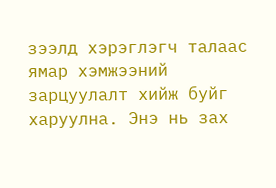зээлд хэрэглэгч талаас ямар хэмжээний зарцуулалт хийж буйг харуулна. Энэ нь зах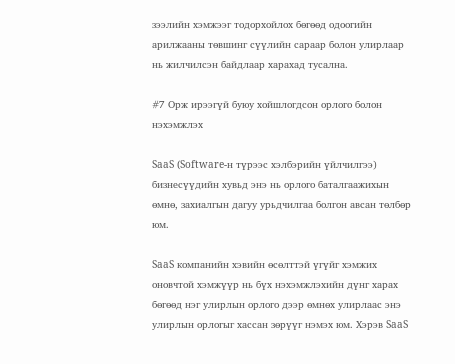зээлийн хэмжээг тодорхойлох бөгөөд одоогийн арилжааны төвшинг сүүлийн сараар болон улирлаар нь жилчилсэн байдлаар харахад тусална.

#7 Орж ирээгүй буюу хойшлогдсон орлого болон нэхэмжлэх

SaaS (Software-н түрээс хэлбэрийн үйлчилгээ) бизнесүүдийн хувьд энэ нь орлого баталгаажихын өмнө, захиалгын дагуу урьдчилгаа болгон авсан төлбөр юм.

SaaS компанийн хэвийн өсөлттэй үгүйг хэмжих оновчтой хэмжүүр нь бүх нэхэмжлэхийн дүнг харах бөгөөд нэг улирлын орлого дээр өмнөх улирлаас энэ улирлын орлогыг хассан зөрүүг нэмэх юм. Хэрэв SaaS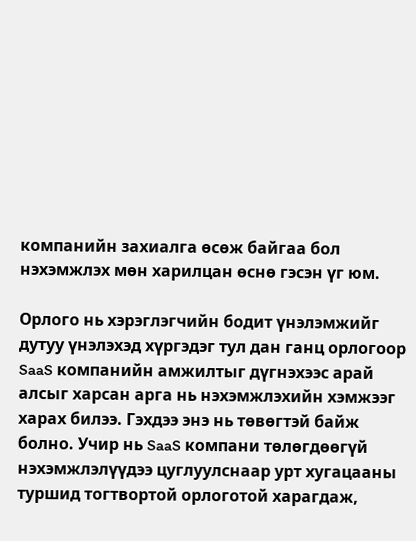компанийн захиалга өсөж байгаа бол нэхэмжлэх мөн харилцан өснө гэсэн үг юм.

Орлого нь хэрэглэгчийн бодит үнэлэмжийг дутуу үнэлэхэд хүргэдэг тул дан ганц орлогоор SaaS компанийн амжилтыг дүгнэхээс арай алсыг харсан арга нь нэхэмжлэхийн хэмжээг харах билээ. Гэхдээ энэ нь төвөгтэй байж болно. Учир нь SaaS компани төлөгдөөгүй нэхэмжлэлүүдээ цуглуулснаар урт хугацааны туршид тогтвортой орлоготой харагдаж,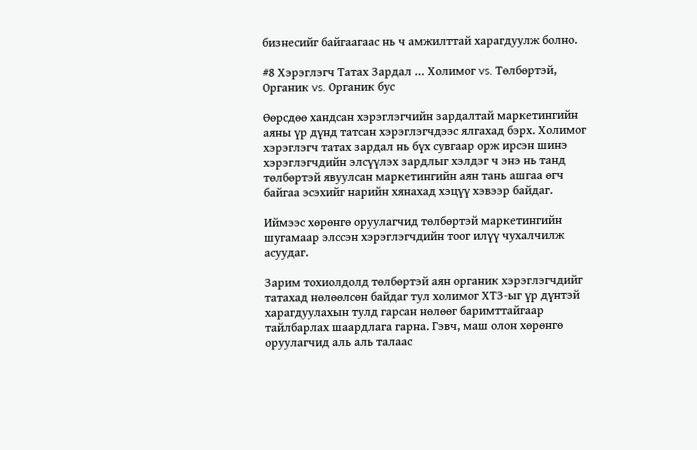бизнесийг байгаагаас нь ч амжилттай харагдуулж болно.

#8 Хэрэглэгч Татах Зардал … Холимог vs. Төлбөртэй, Органик vs. Органик бус

Өөрсдөө хандсан хэрэглэгчийн зардалтай маркетингийн аяны үр дүнд татсан хэрэглэгчдээс ялгахад бэрх. Холимог хэрэглэгч татах зардал нь бүх сувгаар орж ирсэн шинэ хэрэглэгчдийн элсүүлэх зардлыг хэлдэг ч энэ нь танд төлбөртэй явуулсан маркетингийн аян тань ашгаа өгч байгаа эсэхийг нарийн хянахад хэцүү хэвээр байдаг.

Иймээс хөрөнгө оруулагчид төлбөртэй маркетингийн шугамаар элссэн хэрэглэгчдийн тоог илүү чухалчилж асуудаг.

Зарим тохиолдолд төлбөртэй аян органик хэрэглэгчдийг татахад нөлөөлсөн байдаг тул холимог ХТЗ-ыг үр дүнтэй харагдуулахын тулд гарсан нөлөөг баримттайгаар тайлбарлах шаардлага гарна. Гэвч, маш олон хөрөнгө оруулагчид аль аль талаас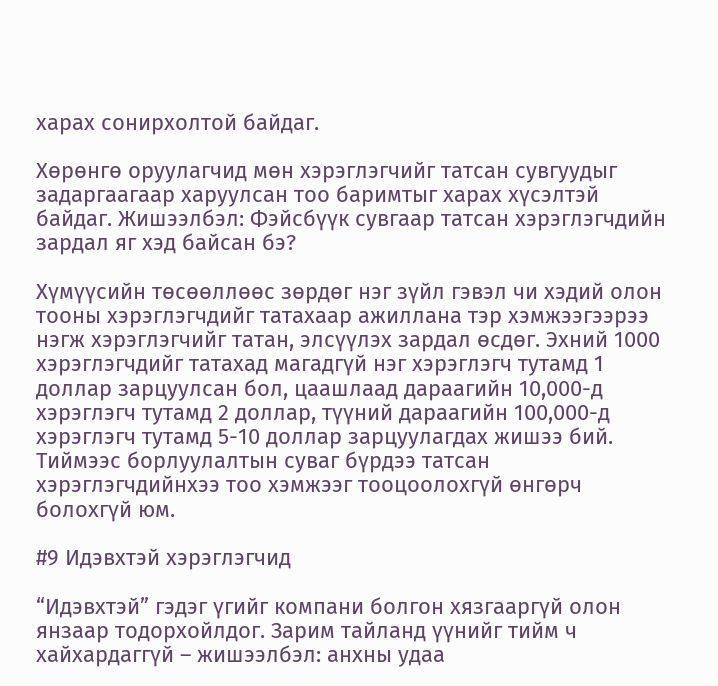харах сонирхолтой байдаг.

Хөрөнгө оруулагчид мөн хэрэглэгчийг татсан сувгуудыг задаргаагаар харуулсан тоо баримтыг харах хүсэлтэй байдаг. Жишээлбэл: Фэйсбүүк сувгаар татсан хэрэглэгчдийн зардал яг хэд байсан бэ?

Хүмүүсийн төсөөллөөс зөрдөг нэг зүйл гэвэл чи хэдий олон тооны хэрэглэгчдийг татахаар ажиллана тэр хэмжээгээрээ нэгж хэрэглэгчийг татан, элсүүлэх зардал өсдөг. Эхний 1000 хэрэглэгчдийг татахад магадгүй нэг хэрэглэгч тутамд 1 доллар зарцуулсан бол, цаашлаад дараагийн 10,000-д хэрэглэгч тутамд 2 доллар, түүний дараагийн 100,000-д хэрэглэгч тутамд 5-10 доллар зарцуулагдах жишээ бий. Тиймээс борлуулалтын суваг бүрдээ татсан хэрэглэгчдийнхээ тоо хэмжээг тооцоолохгүй өнгөрч болохгүй юм.

#9 Идэвхтэй хэрэглэгчид

“Идэвхтэй” гэдэг үгийг компани болгон хязгааргүй олон янзаар тодорхойлдог. Зарим тайланд үүнийг тийм ч хайхардаггүй – жишээлбэл: анхны удаа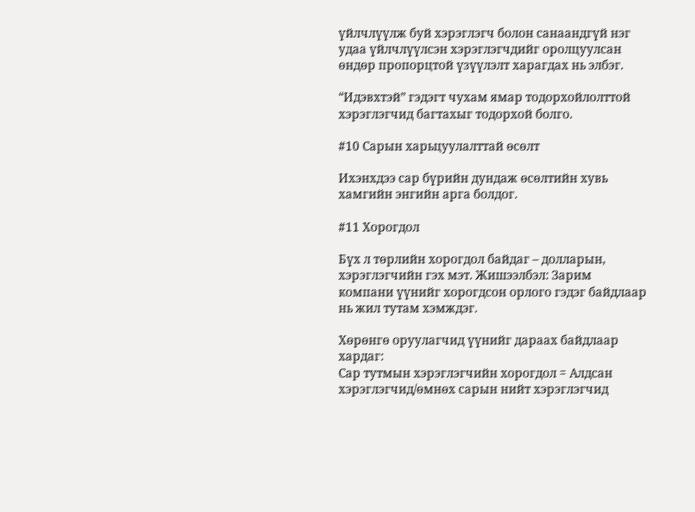үйлчлүүлж буй хэрэглэгч болон санаандгүй нэг удаа үйлчлүүлсэн хэрэглэгчдийг оролцуулсан өндөр пропорцтой үзүүлэлт харагдах нь элбэг.

“Идэвхтэй” гэдэгт чухам ямар тодорхойлолттой хэрэглэгчид багтахыг тодорхой болго.

#10 Сарын харьцуулалттай өсөлт

Ихэнхдээ сар бүрийн дундаж өсөлтийн хувь хамгийн энгийн арга болдог.

#11 Хорогдол

Бүх л төрлийн хорогдол байдаг – долларын, хэрэглэгчийн гэх мэт. Жишээлбэл: Зарим компани үүнийг хорогдсон орлого гэдэг байдлаар нь жил тутам хэмждэг.

Хөрөнгө оруулагчид үүнийг дараах байдлаар хардаг:
Сар тутмын хэрэглэгчийн хорогдол = Алдсан хэрэглэгчид/өмнөх сарын нийт хэрэглэгчид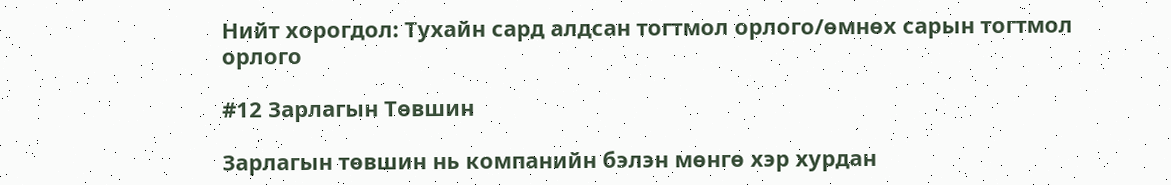Нийт хорогдол: Тухайн сард алдсан тогтмол орлого/өмнөх сарын тогтмол oрлого

#12 Зарлагын Төвшин

Зарлагын төвшин нь компанийн бэлэн мөнгө хэр хурдан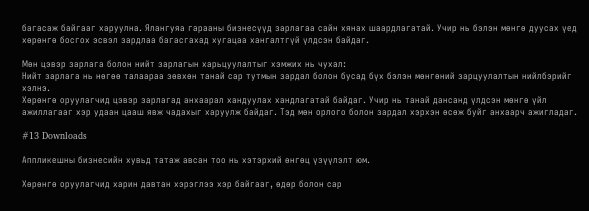багасаж байгааг харуулна. Ялангуяа гарааны бизнесүүд зарлагаа сайн хянах шаардлагатай. Учир нь бэлэн мөнгө дуусах үед хөрөнгө босгох эсвэл зардлаа багасгахад хугацаа хангалтгүй үлдсэн байдаг.

Мөн цэвэр зарлага болон нийт зарлагын харьцуулалтыг хэмжих нь чухал:
Нийт зарлага нь нөгөө талаараа зөвхөн танай сар тутмын зардал болон бусад бүх бэлэн мөнгөний зарцуулалтын нийлбэрийг хэлнэ.
Хөрөнгө оруулагчид цэвэр зарлагад анхаарал хандуулах хандлагатай байдаг. Учир нь танай дансанд үлдсэн мөнгө үйл ажиллагааг хэр удаан цааш явж чадахыг харуулж байдаг. Тэд мөн орлого болон зардал хэрхэн өсөж буйг анхаарч ажигладаг.

#13 Downloads

Аппликешны бизнесийн хувьд татаж авсан тоо нь хэтэрхий өнгөц үзүүлэлт юм.

Хөрөнгө оруулагчид харин давтан хэрэглээ хэр байгааг, өдөр болон сар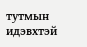тутмын идэвхтэй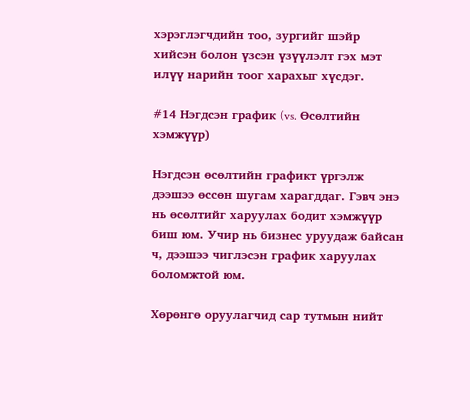хэрэглэгчдийн тоо, зургийг шэйр хийсэн болон үзсэн үзүүлэлт гэх мэт илүү нарийн тоог харахыг хүсдэг.

#14 Нэгдсэн график (vs. Өсөлтийн хэмжүүр)

Нэгдсэн өсөлтийн графикт үргэлж дээшээ өссөн шугам харагддаг. Гэвч энэ нь өсөлтийг харуулах бодит хэмжүүр биш юм. Учир нь бизнес уруудаж байсан ч, дээшээ чиглэсэн график харуулах боломжтой юм.

Хөрөнгө оруулагчид сар тутмын нийт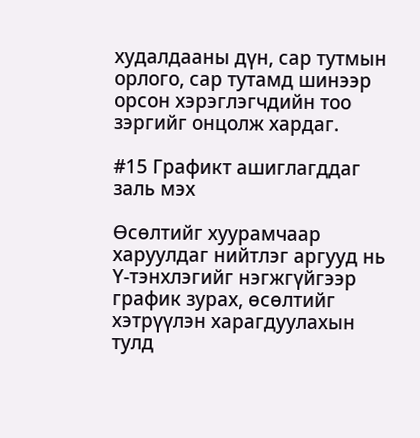худалдааны дүн, сар тутмын орлого, сар тутамд шинээр орсон хэрэглэгчдийн тоо зэргийг онцолж хардаг.

#15 Графикт ашиглагддаг заль мэх

Өсөлтийг хуурамчаар харуулдаг нийтлэг аргууд нь Ү-тэнхлэгийг нэгжгүйгээр график зурах, өсөлтийг хэтрүүлэн харагдуулахын тулд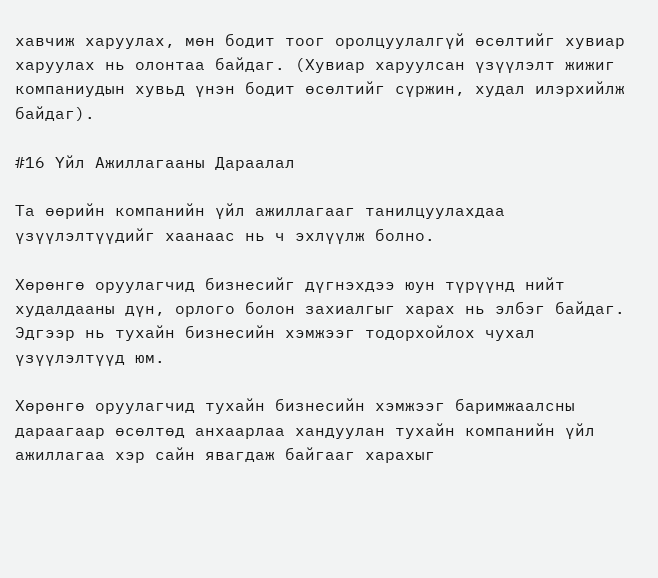хавчиж харуулах, мөн бодит тоог оролцуулалгүй өсөлтийг хувиар харуулах нь олонтаа байдаг. (Хувиар харуулсан үзүүлэлт жижиг компаниудын хувьд үнэн бодит өсөлтийг сүржин, худал илэрхийлж байдаг).

#16 Үйл Ажиллагааны Дараалал

Та өөрийн компанийн үйл ажиллагааг танилцуулахдаа үзүүлэлтүүдийг хаанаас нь ч эхлүүлж болно.

Хөрөнгө оруулагчид бизнесийг дүгнэхдээ юун түрүүнд нийт худалдааны дүн, орлого болон захиалгыг харах нь элбэг байдаг. Эдгээр нь тухайн бизнесийн хэмжээг тодорхойлох чухал үзүүлэлтүүд юм.

Хөрөнгө оруулагчид тухайн бизнесийн хэмжээг баримжаалсны дараагаар өсөлтөд анхаарлаа хандуулан тухайн компанийн үйл ажиллагаа хэр сайн явагдаж байгааг харахыг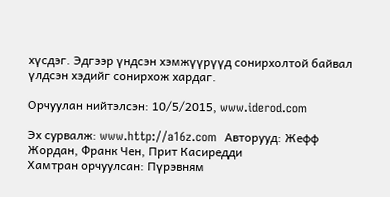хүсдэг. Эдгээр үндсэн хэмжүүрүүд сонирхолтой байвал үлдсэн хэдийг сонирхож хардаг.

Орчуулан нийтэлсэн: 10/5/2015, www.iderod.com

Эх сурвалж: www.http://a16z.com  Авторууд: Жефф Жордан, Франк Чен, Прит Касиредди
Хамтран орчуулсан: Пүрэвням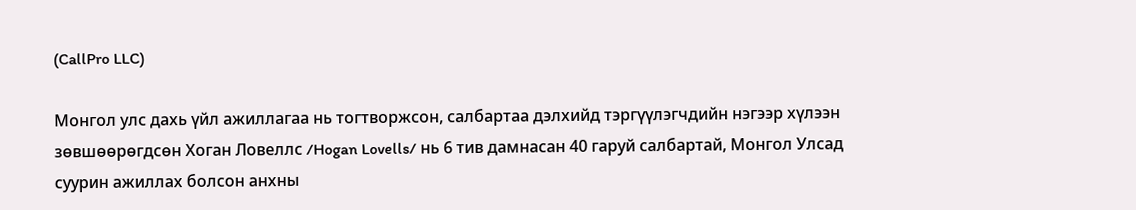(CallPro LLC)

Монгол улс дахь үйл ажиллагаа нь тогтворжсон, салбартаа дэлхийд тэргүүлэгчдийн нэгээр хүлээн зөвшөөрөгдсөн Хоган Ловеллс /Hogan Lovells/ нь 6 тив дамнасан 40 гаруй салбартай, Монгол Улсад суурин ажиллах болсон анхны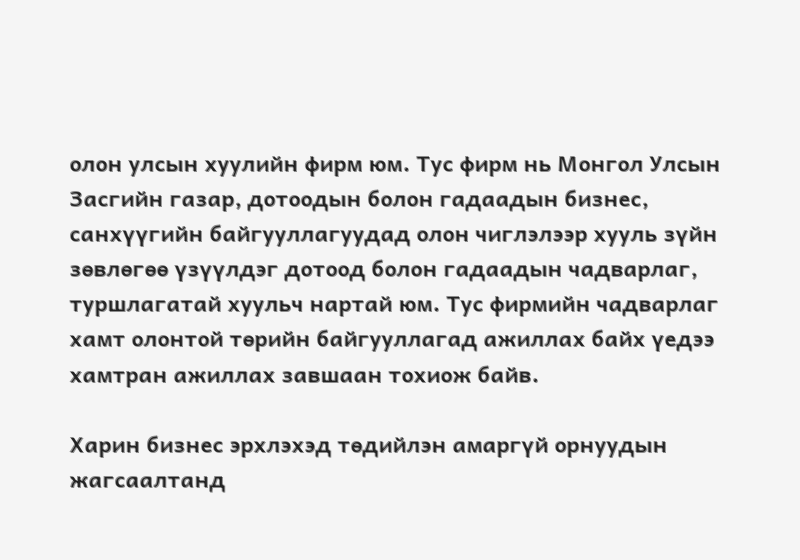олон улсын хуулийн фирм юм. Тус фирм нь Монгол Улсын Засгийн газар, дотоодын болон гадаадын бизнес, санхүүгийн байгууллагуудад олон чиглэлээр хууль зүйн зөвлөгөө үзүүлдэг дотоод болон гадаадын чадварлаг, туршлагатай хуульч нартай юм. Тус фирмийн чадварлаг хамт олонтой төрийн байгууллагад ажиллах байх үедээ хамтран ажиллах завшаан тохиож байв.

Харин бизнес эрхлэхэд төдийлэн амаргүй орнуудын жагсаалтанд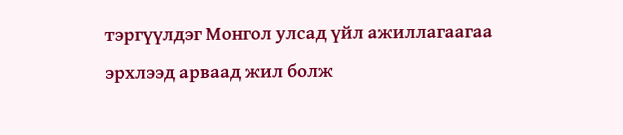тэргүүлдэг Монгол улсад үйл ажиллагаагаа эрхлээд арваад жил болж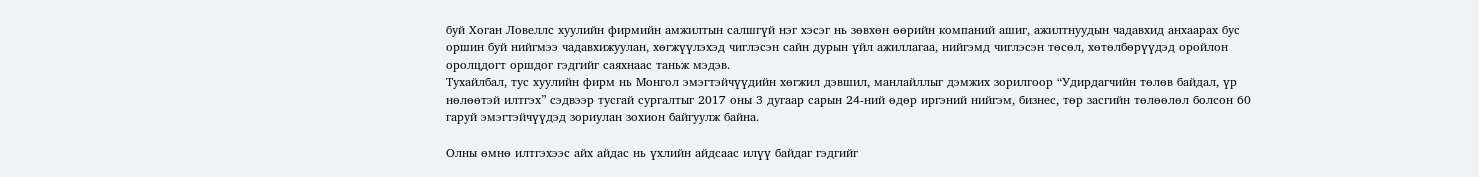буй Хоган Ловеллс хуулийн фирмийн амжилтын салшгүй нэг хэсэг нь зөвхөн өөрийн компаний ашиг, ажилтнуудын чадавхид анхаарах бус оршин буй нийгмээ чадавхижуулан, хөгжүүлэхэд чиглэсэн сайн дурын үйл ажиллагаа, нийгэмд чиглэсэн төсөл, хөтөлбөрүүдэд оройлон оролцдогт оршдог гэдгийг саяхнаас таньж мэдэв.
Тухайлбал, тус хуулийн фирм нь Монгол эмэгтэйчүүдийн хөгжил дэвшил, манлайллыг дэмжих зорилгоор “Удирдагчийн төлөв байдал, үр нөлөөтэй илтгэх” сэдвээр тусгай сургалтыг 2017 оны 3 дугаар сарын 24-ний өдөр иргэний нийгэм, бизнес, төр засгийн төлөөлөл болсон 60 гаруй эмэгтэйчүүдэд зориулан зохион байгуулж байна.

Олны өмнө илтгэхээс айх айдас нь үхлийн айдсаас илүү байдаг гэдгийг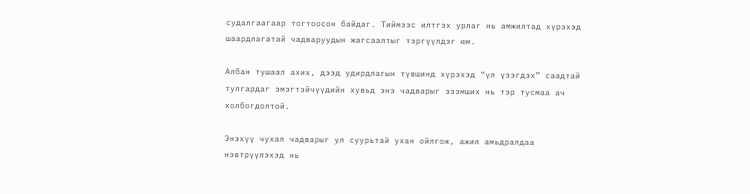судалгаагаар тогтоосон байдаг. Тиймээс илтгэх урлаг нь амжилтад хүрэхэд шаардлагатай чадваруудын жагсаалтыг тэргүүлдэг юм.

Албан тушаал ахих, дээд удирдлагын түвшинд хүрэхэд “үл үзэгдэх” саадтай тулгардаг эмэгтэйчүүдийн хувьд энэ чадварыг эзэмших нь тэр тусмаа ач холбогдолтой.

Энэхүү чухал чадварыг ул суурьтай ухан ойлгож, ажил амьдралдаа нэвтрүүлэхэд нь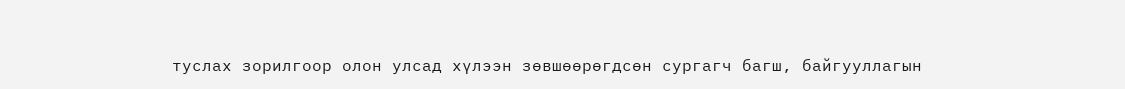туслах зорилгоор олон улсад хүлээн зөвшөөрөгдсөн сургагч багш, байгууллагын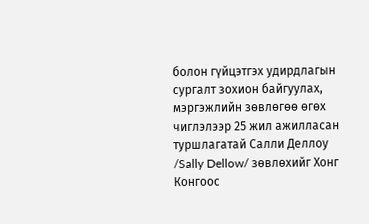болон гүйцэтгэх удирдлагын сургалт зохион байгуулах, мэргэжлийн зөвлөгөө өгөх чиглэлээр 25 жил ажилласан туршлагатай Салли Деллоу /Sally Dellow/ зөвлөхийг Хонг Конгоос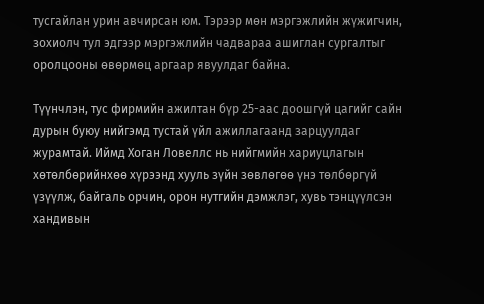тусгайлан урин авчирсан юм. Тэрээр мөн мэргэжлийн жүжигчин, зохиолч тул эдгээр мэргэжлийн чадвараа ашиглан сургалтыг оролцооны өвөрмөц аргаар явуулдаг байна.

Түүнчлэн, тус фирмийн ажилтан бүр 25-аас доошгүй цагийг сайн дурын буюу нийгэмд тустай үйл ажиллагаанд зарцуулдаг журамтай. Иймд Хоган Ловеллс нь нийгмийн хариуцлагын хөтөлбөрийнхөө хүрээнд хууль зүйн зөвлөгөө үнэ төлбөргүй үзүүлж, байгаль орчин, орон нутгийн дэмжлэг, хувь тэнцүүлсэн хандивын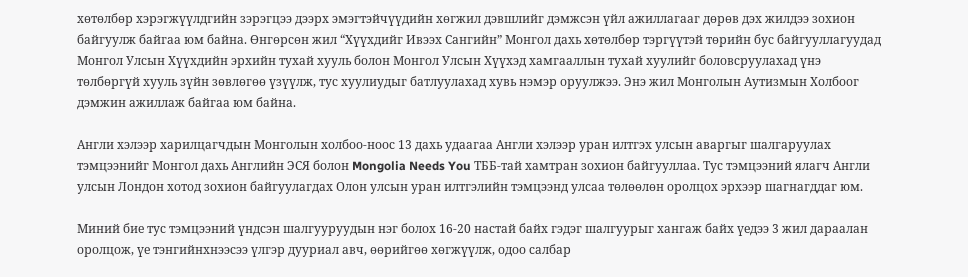хөтөлбөр хэрэгжүүлдгийн зэрэгцээ дээрх эмэгтэйчүүдийн хөгжил дэвшлийг дэмжсэн үйл ажиллагааг дөрөв дэх жилдээ зохион байгуулж байгаа юм байна. Өнгөрсөн жил “Хүүхдийг Ивээх Сангийн” Монгол дахь хөтөлбөр тэргүүтэй төрийн бус байгууллагуудад Монгол Улсын Хүүхдийн эрхийн тухай хууль болон Монгол Улсын Хүүхэд хамгааллын тухай хуулийг боловсруулахад үнэ төлбөргүй хууль зүйн зөвлөгөө үзүүлж, тус хуулиудыг батлуулахад хувь нэмэр оруулжээ. Энэ жил Монголын Аутизмын Холбоог дэмжин ажиллаж байгаа юм байна.

Англи хэлээр харилцагчдын Монголын холбоо-ноос 13 дахь удаагаа Англи хэлээр уран илтгэх улсын аваргыг шалгаруулах тэмцээнийг Монгол дахь Английн ЭСЯ болон Mongolia Needs You ТББ-тай хамтран зохион байгууллаа. Тус тэмцээний ялагч Англи улсын Лондон хотод зохион байгуулагдах Олон улсын уран илтгэлийн тэмцээнд улсаа төлөөлөн оролцох эрхээр шагнагддаг юм.

Миний бие тус тэмцээний үндсэн шалгууруудын нэг болох 16-20 настай байх гэдэг шалгуурыг хангаж байх үедээ 3 жил дараалан оролцож, үе тэнгийнхнээсээ үлгэр дууриал авч, өөрийгөө хөгжүүлж, одоо салбар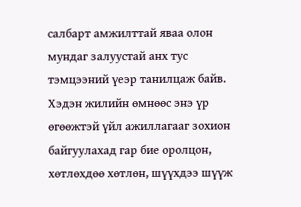салбарт амжилттай яваа олон мундаг залуустай анх тус тэмцээний үеэр танилцаж байв. Хэдэн жилийн өмнөөс энэ үр өгөөжтэй үйл ажиллагааг зохион байгуулахад гар бие оролцон, хөтлөхдөө хөтлөн, шүүхдээ шүүж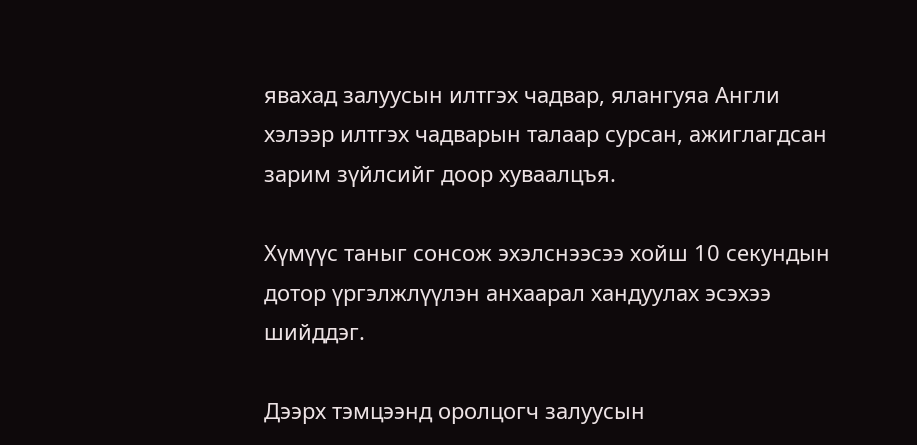явахад залуусын илтгэх чадвар, ялангуяа Англи хэлээр илтгэх чадварын талаар сурсан, ажиглагдсан зарим зүйлсийг доор хуваалцъя.

Хүмүүс таныг сонсож эхэлснээсээ хойш 10 секундын дотор үргэлжлүүлэн анхаарал хандуулах эсэхээ шийддэг.

Дээрх тэмцээнд оролцогч залуусын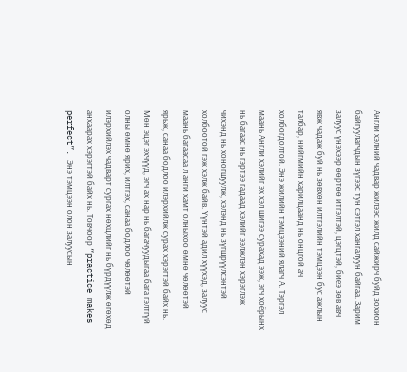Англи хэлний чадвар жилээс жилд сайжирч буйд зохион байгуулагчдын зүгээс тун сэтгэл хангалуун байгаа. Зарим залуус үнэхээр өөртөө итгэлтэй, цэгцтэй, биеэ зөв авч явж чадаж буй нь зөвхөн илтгэлийн тэмцээн бус ажлын талбар, нийгмийн харилцаанд нь онцгой ач холбогдолтой. Энэ жилийн тэмцээний ялагч А. Тэргэл маань Англи хэлийг эх хэл шигээ сурахад ээж, эгч хоёрынх нь багаас нь гэртээ гадаад хэлийг ээлжлэн хэрэглэж чихэнд нь хоногшуулж, хэлэнд нь зүгшрүүлсэнтэй холбоотой гэж хэлж байв. Үүнтэй адил хүүхэд, залуус маань багаасаа л анги хамт олныхоо өмнө чөлөөтэй ярьж, санаа бодлоо илэрхийлж сурах хэрэгтэй байх нь. Мөн эцэг эхчүүд, эгч ах нар нь багачуудыгаа бага гэлтгүй олны өмнө ярих, илтгэх, санаа бодлоо чөлөөтэй илэрхийлэх чадварт сургах нөхцлийг нь бүрдүүлж өгөхөд анхаарах хэрэгтэй байх нь. Товчоор “practice makes perfect”. Энэ тэмцээн олон залуусын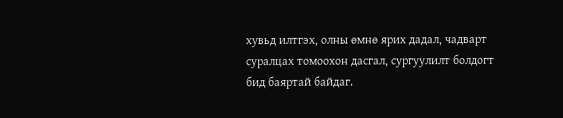хувьд илтгэх, олны өмнө ярих дадал, чадварт суралцах томоохон дасгал, сургуулилт болдогт бид баяртай байдаг.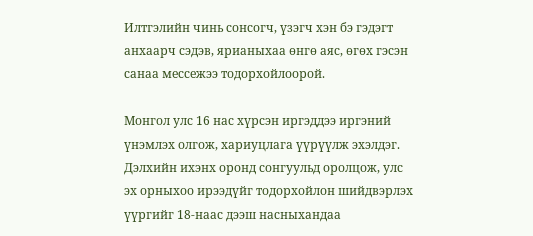Илтгэлийн чинь сонсогч, үзэгч хэн бэ гэдэгт анхаарч сэдэв, ярианыхаа өнгө аяс, өгөх гэсэн санаа мессежээ тодорхойлоорой.

Монгол улс 16 нас хүрсэн иргэддээ иргэний үнэмлэх олгож, хариуцлага үүрүүлж эхэлдэг. Дэлхийн ихэнх оронд сонгуульд оролцож, улс эх орныхоо ирээдүйг тодорхойлон шийдвэрлэх үүргийг 18-наас дээш насныхандаа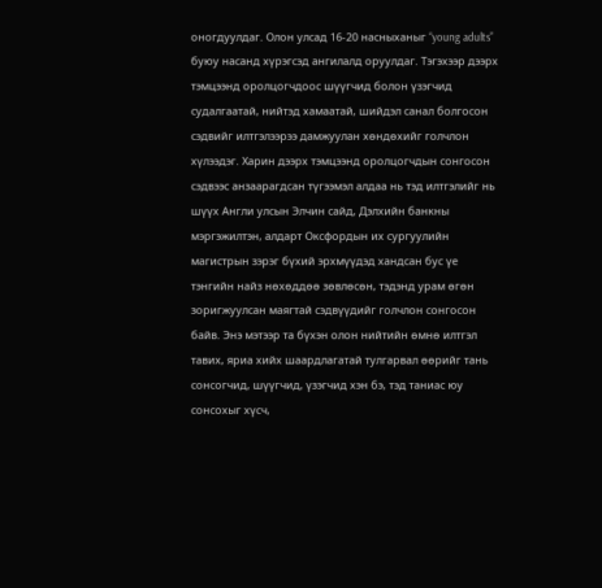оногдуулдаг. Олон улсад 16-20 насныханыг “young adults” буюу насанд хүрэгсэд ангилалд оруулдаг. Тэгэхээр дээрх тэмцээнд оролцогчдоос шүүгчид болон үзэгчид судалгаатай, нийтэд хамаатай, шийдэл санал болгосон сэдвийг илтгэлээрээ дамжуулан хөндөхийг голчлон хүлээдэг. Харин дээрх тэмцээнд оролцогчдын сонгосон сэдвээс анзаарагдсан түгээмэл алдаа нь тэд илтгэлийг нь шүүх Англи улсын Элчин сайд, Дэлхийн банкны мэргэжилтэн, алдарт Оксфордын их сургуулийн магистрын зэрэг бүхий эрхмүүдэд хандсан бус үе тэнгийн найз нөхөддөө зөвлөсөн, тэдэнд урам өгөн зоригжуулсан маягтай сэдвүүдийг голчлон сонгосон байв. Энэ мэтээр та бүхэн олон нийтийн өмнө илтгэл тавих, яриа хийх шаардлагатай тулгарвал өөрийг тань сонсогчид, шүүгчид, үзэгчид хэн бэ, тэд таниас юу сонсохыг хүсч,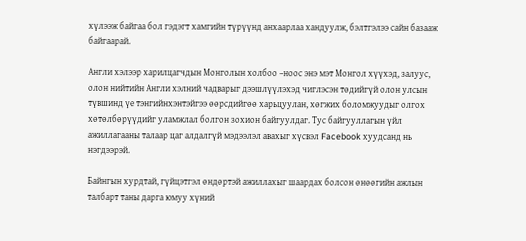хүлээж байгаа бол гэдэгт хамгийн түрүүнд анхаарлаа хандуулж, бэлтгэлээ сайн базааж байгаарай.

Англи хэлээр харилцагчдын Монголын холбоо –ноос энэ мэт Монгол хүүхэд, залуус, олон нийтийн Англи хэлний чадварыг дээшлүүлэхэд чиглэсэн төдийгүй олон улсын түвшинд үе тэнгийнхэнтэйгээ өөрсдийгөө харьцуулан, хөгжих боломжуудыг олгох хөтөлбөрүүдийг уламжлал болгон зохион байгуулдаг. Тус байгууллагын үйл ажиллагааны талаар цаг алдалгүй мэдээлэл авахыг хүсвэл Facebook хуудсанд нь нэгдээрэй.

Байнгын хурдтай, гүйцэтгэл өндөртэй ажиллахыг шаардах болсон өнөөгийн ажлын талбарт таны дарга юмуу хүний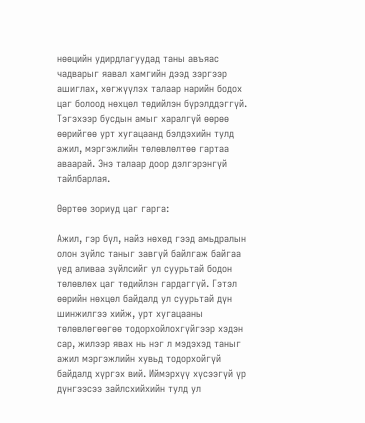нөөцийн удирдлагуудад таны авъяас чадварыг яавал хамгийн дээд зэргээр ашиглах, хөгжүүлэх талаар нарийн бодох цаг болоод нөхцөл төдийлэн бүрэлддэггүй. Тэгэхээр бусдын амыг харалгүй өөрөө өөрийгөө урт хугацаанд бэлдэхийн тулд ажил, мэргэжлийн төлөвлөлтөө гартаа аваарай. Энэ талаар доор дэлгэрэнгүй тайлбарлая.

Өөртөө зориуд цаг гарга:

Ажил, гэр бүл, найз нөхөд гээд амьдралын олон зүйлс таныг завгүй байлгаж байгаа үед аливаа зүйлсийг ул суурьтай бодон төлөвлөх цаг төдийлэн гардаггүй. Гэтэл өөрийн нөхцөл байдалд ул суурьтай дүн шинжилгээ хийж, урт хугацааны төлөвлөгөөгөө тодорхойлохгүйгээр хэдэн сар, жилээр явах нь нэг л мэдэхэд таныг ажил мэргэжлийн хувьд тодорхойгүй байдалд хүргэх вий. Иймэрхүү хүсээгүй үр дүнгээсээ зайлсхийхийн тулд ул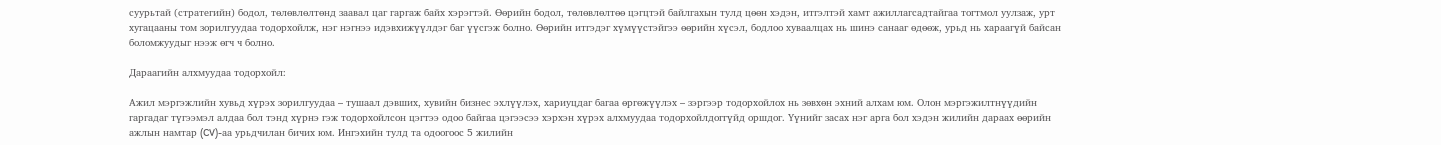суурьтай (стратегийн) бодол, төлөвлөлтөнд заавал цаг гаргаж байх хэрэгтэй. Өөрийн бодол, төлөвлөлтөө цэгцтэй байлгахын тулд цөөн хэдэн, итгэлтэй хамт ажиллагсадтайгаа тогтмол уулзаж, урт хугацааны том зорилгуудаа тодорхойлж, нэг нэгнээ идэвхижүүлдэг баг үүсгэж болно. Өөрийн итгэдэг хүмүүстэйгээ өөрийн хүсэл, бодлоо хуваалцах нь шинэ санааг өдөөж, урьд нь хараагүй байсан боломжуудыг нээж өгч ч болно.

Дараагийн алхмуудаа тодорхойл:

Ажил мэргэжлийн хувьд хүрэх зорилгуудаа – тушаал дэвших, хувийн бизнес эхлүүлэх, хариуцдаг багаа өргөжүүлэх – зэргээр тодорхойлох нь зөвхөн эхний алхам юм. Олон мэргэжилтнүүдийн гаргадаг түгээмэл алдаа бол тэнд хүрнэ гэж тодорхойлсон цэгтээ одоо байгаа цэгээсээ хэрхэн хүрэх алхмуудаа тодорхойлдоггүйд оршдог. Үүнийг засах нэг арга бол хэдэн жилийн дараах өөрийн ажлын намтар (CV)-аа урьдчилан бичих юм. Ингэхийн тулд та одоогоос 5 жилийн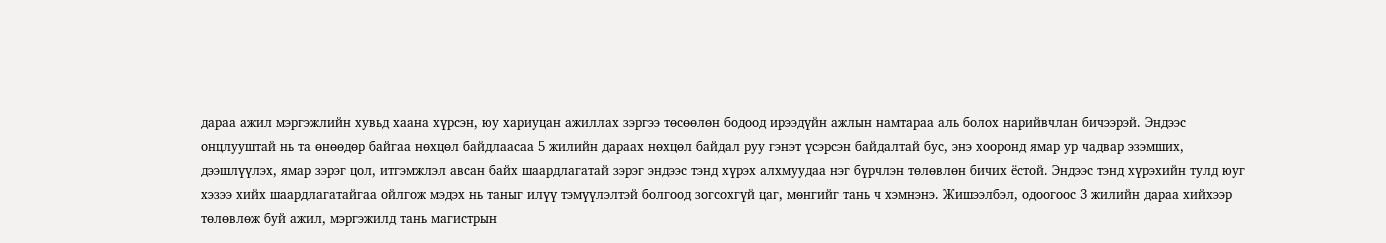дараа ажил мэргэжлийн хувьд хаана хүрсэн, юу хариуцан ажиллах зэргээ төсөөлөн бодоод ирээдүйн ажлын намтараа аль болох нарийвчлан бичээрэй. Эндээс онцлууштай нь та өнөөдөр байгаа нөхцөл байдлаасаа 5 жилийн дараах нөхцөл байдал руу гэнэт үсэрсэн байдалтай бус, энэ хооронд ямар ур чадвар эзэмших, дээшлүүлэх, ямар зэрэг цол, итгэмжлэл авсан байх шаардлагатай зэрэг эндээс тэнд хүрэх алхмуудаа нэг бүрчлэн төлөвлөн бичих ёстой. Эндээс тэнд хүрэхийн тулд юуг хэзээ хийх шаардлагатайгаа ойлгож мэдэх нь таныг илүү тэмүүлэлтэй болгоод зогсохгүй цаг, мөнгийг тань ч хэмнэнэ. Жишээлбэл, одоогоос 3 жилийн дараа хийхээр төлөвлөж буй ажил, мэргэжилд тань магистрын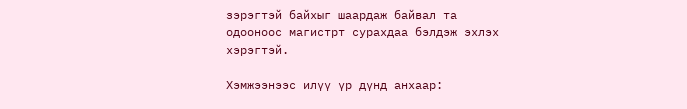зэрэгтэй байхыг шаардаж байвал та одооноос магистрт сурахдаа бэлдэж эхлэх хэрэгтэй.

Хэмжээнээс илүү үр дүнд анхаар: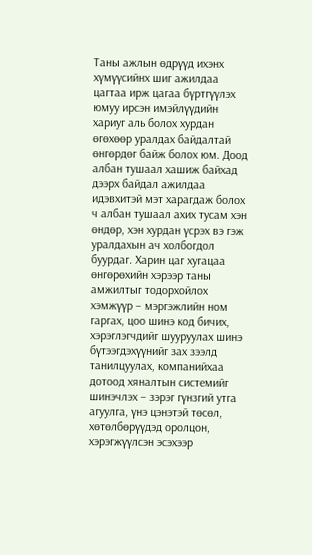Таны ажлын өдрүүд ихэнх хүмүүсийнх шиг ажилдаа цагтаа ирж цагаа бүртгүүлэх юмуу ирсэн имэйлүүдийн хариуг аль болох хурдан өгөхөөр уралдах байдалтай өнгөрдөг байж болох юм. Доод албан тушаал хашиж байхад дээрх байдал ажилдаа идэвхитэй мэт харагдаж болох ч албан тушаал ахих тусам хэн өндөр, хэн хурдан үсрэх вэ гэж уралдахын ач холбогдол буурдаг. Харин цаг хугацаа өнгөрөхийн хэрээр таны амжилтыг тодорхойлох хэмжүүр – мэргэжлийн ном гаргах, цоо шинэ код бичих, хэрэглэгчдийг шууруулах шинэ бүтээгдэхүүнийг зах зээлд танилцуулах, компанийхаа дотоод хяналтын системийг шинэчлэх – зэрэг гүнзгий утга агуулга, үнэ цэнэтэй төсөл, хөтөлбөрүүдэд оролцон, хэрэгжүүлсэн эсэхээр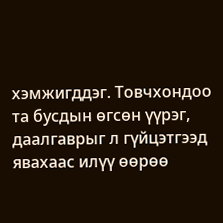хэмжигддэг. Товчхондоо та бусдын өгсөн үүрэг, даалгаврыг л гүйцэтгээд явахаас илүү өөрөө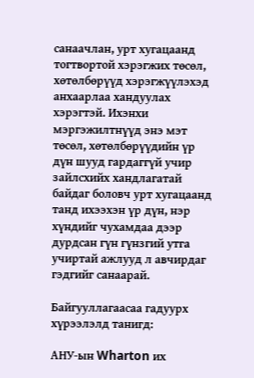санаачлан, урт хугацаанд тогтвортой хэрэгжих төсөл, хөтөлбөрүүд хэрэгжүүлэхэд анхаарлаа хандуулах хэрэгтэй. Ихэнхи мэргэжилтнүүд энэ мэт төсөл, хөтөлбөрүүдийн үр дүн шууд гардаггүй учир зайлсхийх хандлагатай байдаг боловч урт хугацаанд танд ихээхэн үр дүн, нэр хүндийг чухамдаа дээр дурдсан гүн гүнзгий утга учиртай ажлууд л авчирдаг гэдгийг санаарай.

Байгууллагаасаа гадуурх хүрээлэлд танигд:

АНУ-ын Wharton их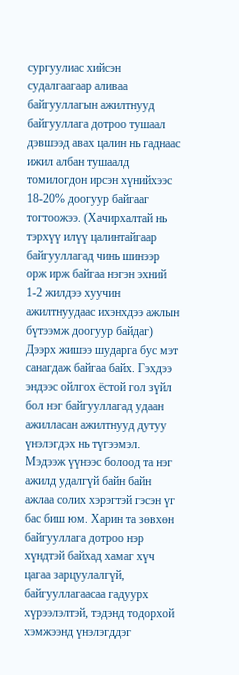сургуулиас хийсэн судалгаагаар аливаа байгууллагын ажилтнууд байгууллага дотроо тушаал дэвшээд авах цалин нь гаднаас ижил албан тушаалд томилогдон ирсэн хүнийхээс 18-20% доогуур байгааг тогтоожээ. (Хачирхалтай нь тэрхүү илүү цалинтайгаар байгууллагад чинь шинээр орж ирж байгаа нэгэн эхний 1-2 жилдээ хуучин ажилтнуудаас ихэнхдээ ажлын бүтээмж доогуур байдаг) Дээрх жишээ шударга бус мэт санагдаж байгаа байх. Гэхдээ эндээс ойлгох ёстой гол зүйл бол нэг байгууллагад удаан ажилласан ажилтнууд дутуу үнэлэгдэх нь түгээмэл. Мэдээж үүнээс болоод та нэг ажилд удалгүй байн байн ажлаа солих хэрэгтэй гэсэн үг бас биш юм. Харин та зөвхөн байгууллага дотроо нэр хүндтэй байхад хамаг хүч цагаа зарцуулалгүй, байгууллагаасаа гадуурх хүрээлэлтэй, тэдэнд тодорхой хэмжээнд үнэлэгддэг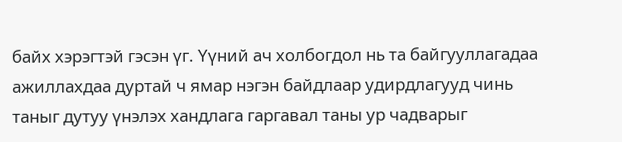байх хэрэгтэй гэсэн үг. Үүний ач холбогдол нь та байгууллагадаа ажиллахдаа дуртай ч ямар нэгэн байдлаар удирдлагууд чинь таныг дутуу үнэлэх хандлага гаргавал таны ур чадварыг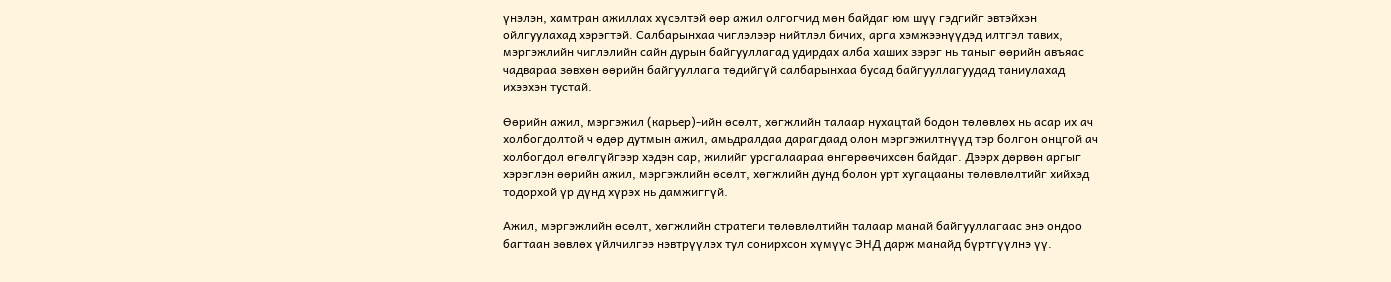үнэлэн, хамтран ажиллах хүсэлтэй өөр ажил олгогчид мөн байдаг юм шүү гэдгийг эвтэйхэн ойлгуулахад хэрэгтэй. Салбарынхаа чиглэлээр нийтлэл бичих, арга хэмжээнүүдэд илтгэл тавих, мэргэжлийн чиглэлийн сайн дурын байгууллагад удирдах алба хаших зэрэг нь таныг өөрийн авъяас чадвараа зөвхөн өөрийн байгууллага төдийгүй салбарынхаа бусад байгууллагуудад таниулахад ихээхэн тустай.

Өөрийн ажил, мэргэжил (карьер)-ийн өсөлт, хөгжлийн талаар нухацтай бодон төлөвлөх нь асар их ач холбогдолтой ч өдөр дутмын ажил, амьдралдаа дарагдаад олон мэргэжилтнүүд тэр болгон онцгой ач холбогдол өгөлгүйгээр хэдэн сар, жилийг урсгалаараа өнгөрөөчихсөн байдаг. Дээрх дөрвөн аргыг хэрэглэн өөрийн ажил, мэргэжлийн өсөлт, хөгжлийн дунд болон урт хугацааны төлөвлөлтийг хийхэд тодорхой үр дүнд хүрэх нь дамжиггүй.

Ажил, мэргэжлийн өсөлт, хөгжлийн стратеги төлөвлөлтийн талаар манай байгууллагаас энэ ондоо багтаан зөвлөх үйлчилгээ нэвтрүүлэх тул сонирхсон хүмүүс ЭНД дарж манайд бүртгүүлнэ үү.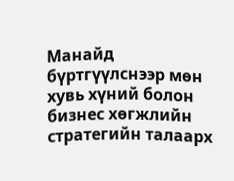Манайд бүртгүүлснээр мөн хувь хүний болон бизнес хөгжлийн стратегийн талаарх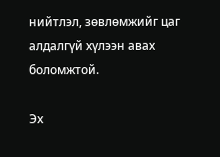нийтлэл, зөвлөмжийг цаг алдалгүй хүлээн авах боломжтой.

Эх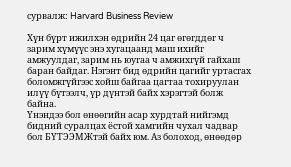сурвалж: Harvard Business Review

Хүн бүрт ижилхэн өдрийн 24 цаг өгөгддөг ч зарим хүмүүс энэ хугацаанд маш ихийг амжуулдаг, зарим нь юугаа ч амжихгүй гайхаш баран байдаг. Нэгэнт бид өдрийн цагийг уртасгах боломжгүйгээс хойш байгаа цагтаа тохируулан илүү бүтээлч, үр дүнтэй байх хэрэгтэй болж байна.
Үнэндээ бол өнөөгийн асар хурдтай нийгэмд бидний суралцах ёстой хамгийн чухал чадвар бол БҮТЭЭМЖтэй байх юм. Аз болоход, өнөөдөр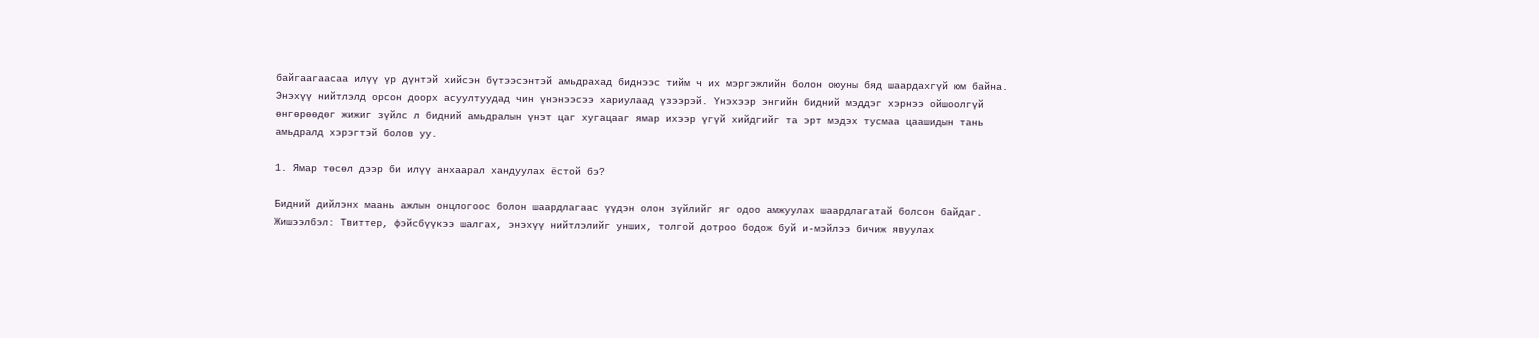байгаагаасаа илүү үр дүнтэй хийсэн бүтээсэнтэй амьдрахад биднээс тийм ч их мэргэжлийн болон оюуны бяд шаардахгүй юм байна. Энэхүү нийтлэлд орсон доорх асуултуудад чин үнэнээсээ хариулаад үзээрэй. Үнэхээр энгийн бидний мэддэг хэрнээ ойшоолгүй өнгөрөөдөг жижиг зүйлс л бидний амьдралын үнэт цаг хугацааг ямар ихээр үгүй хийдгийг та эрт мэдэх тусмаа цаашидын тань амьдралд хэрэгтэй болов уу.

1. Ямар төсөл дээр би илүү анхаарал хандуулах ёстой бэ?

Бидний дийлэнх маань ажлын онцлогоос болон шаардлагаас үүдэн олон зүйлийг яг одоо амжуулах шаардлагатай болсон байдаг. Жишээлбэл: Твиттер, фэйсбүүкээ шалгах, энэхүү нийтлэлийг унших, толгой дотроо бодож буй и-мэйлээ бичиж явуулах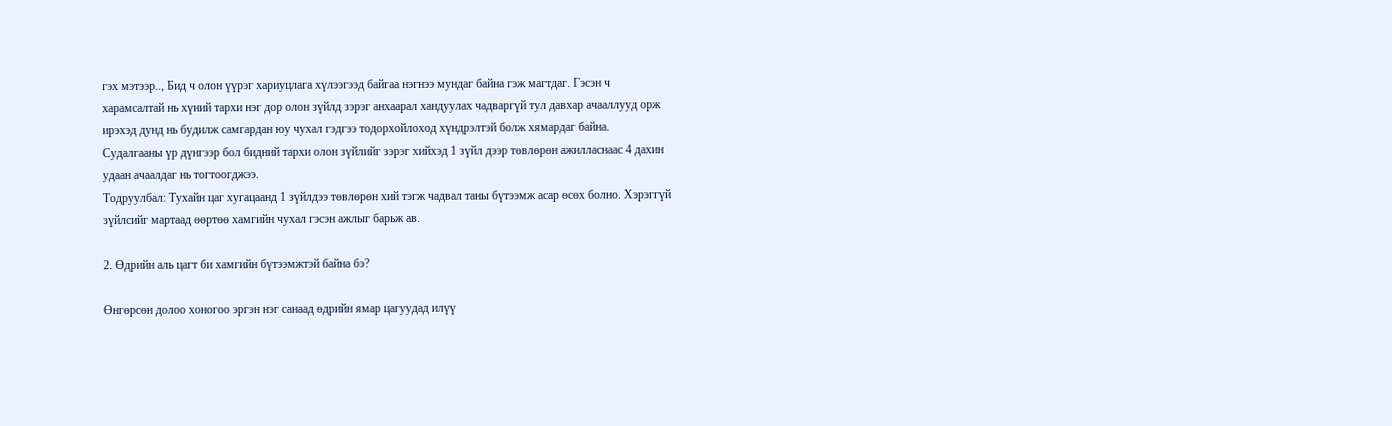гэх мэтээр.., Бид ч олон үүрэг хариуцлага хүлээгээд байгаа нэгнээ мундаг байна гэж магтдаг. Гэсэн ч харамсалтай нь хүний тархи нэг дор олон зүйлд зэрэг анхаарал хандуулах чадваргүй тул давхар ачааллууд орж ирэхэд дунд нь будилж самгардан юу чухал гэдгээ тодорхойлоход хүндрэлтэй болж хямардаг байна. Судалгааны үр дүнгээр бол бидний тархи олон зүйлийг зэрэг хийхэд 1 зүйл дээр төвлөрөн ажилласнаас 4 дахин удаан ачаалдаг нь тогтоогджээ.
Тодруулбал: Тухайн цаг хугацаанд 1 зүйлдээ төвлөрөн хий тэгж чадвал таны бүтээмж асар өсөх болно. Хэрэггүй зүйлсийг мартаад өөртөө хамгийн чухал гэсэн ажлыг барьж ав.

2. Өдрийн аль цагт би хамгийн бүтээмжтэй байна бэ?

Өнгөрсөн долоо хоногоо эргэн нэг санаад өдрийн ямар цагуудад илүү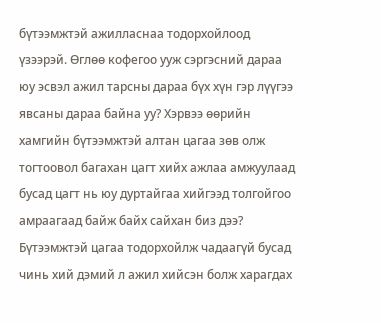бүтээмжтэй ажилласнаа тодорхойлоод үзээрэй. Өглөө кофегоо ууж сэргэсний дараа юу эсвэл ажил тарсны дараа бүх хүн гэр лүүгээ явсаны дараа байна уу? Хэрвээ өөрийн хамгийн бүтээмжтэй алтан цагаа зөв олж тогтоовол багахан цагт хийх ажлаа амжуулаад бусад цагт нь юу дуртайгаа хийгээд толгойгоо амраагаад байж байх сайхан биз дээ? Бүтээмжтэй цагаа тодорхойлж чадаагүй бусад чинь хий дэмий л ажил хийсэн болж харагдах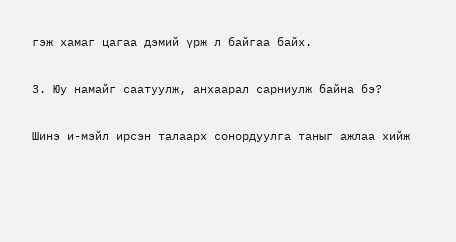гэж хамаг цагаа дэмий үрж л байгаа байх.

3. Юу намайг саатуулж, анхаарал сарниулж байна бэ?

Шинэ и-мэйл ирсэн талаарх сонордуулга таныг ажлаа хийж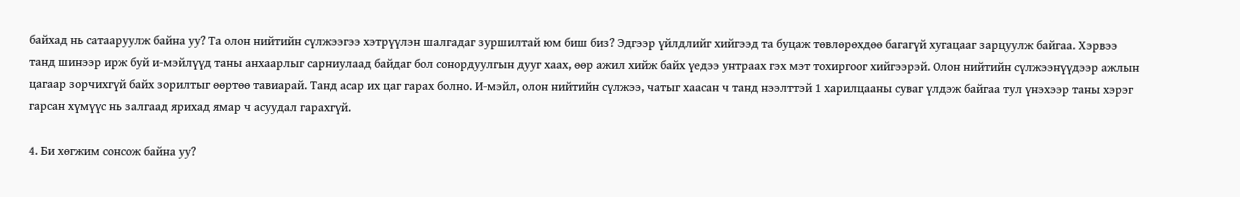байхад нь сатааруулж байна уу? Та олон нийтийн сүлжээгээ хэтрүүлэн шалгадаг зуршилтай юм биш биз? Эдгээр үйлдлийг хийгээд та буцаж төвлөрөхдөө багагүй хугацааг зарцуулж байгаа. Хэрвээ танд шинээр ирж буй и-мэйлүүд таны анхаарлыг сарниулаад байдаг бол сонордуулгын дууг хаах, өөр ажил хийж байх үедээ унтраах гэх мэт тохиргоог хийгээрэй. Олон нийтийн сүлжээнүүдээр ажлын цагаар зорчихгүй байх зорилтыг өөртөө тавиарай. Танд асар их цаг гарах болно. И-мэйл, олон нийтийн сүлжээ, чатыг хаасан ч танд нээлттэй 1 харилцааны суваг үлдэж байгаа тул үнэхээр таны хэрэг гарсан хүмүүс нь залгаад ярихад ямар ч асуудал гарахгүй.

4. Би хөгжим сонсож байна уу?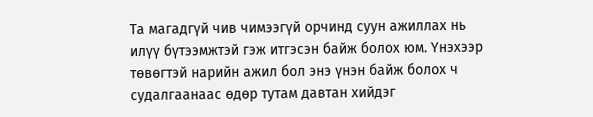Та магадгүй чив чимээгүй орчинд суун ажиллах нь илүү бүтээмжтэй гэж итгэсэн байж болох юм. Үнэхээр төвөгтэй нарийн ажил бол энэ үнэн байж болох ч судалгаанаас өдөр тутам давтан хийдэг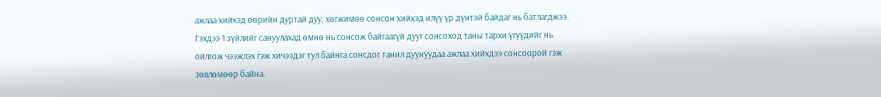ажлаа хийхэд өөрийн дуртай дуу, хөгжимөө сонсон хийхэд илүү үр дүнтэй байдаг нь батлагджээ. Гэхдээ 1 зүйлийг сануулахад өмнө нь сонсож байгаагүй дууг сонсоход таны тархи үгүүдийг нь ойлгож чээжлэх гэж хичээдэг тул байнга сонсдог танил дуунуудаа ажлаа хийхдээ сонсоорой гэж зөвлөмөөр байна.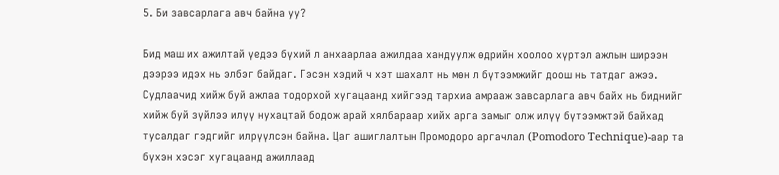5. Би завсарлага авч байна уу?

Бид маш их ажилтай үедээ бүхий л анхаарлаа ажилдаа хандуулж өдрийн хоолоо хүртэл ажлын ширээн дээрээ идэх нь элбэг байдаг. Гэсэн хэдий ч хэт шахалт нь мөн л бүтээмжийг доош нь татдаг ажээ. Судлаачид хийж буй ажлаа тодорхой хугацаанд хийгээд тархиа амрааж завсарлага авч байх нь биднийг хийж буй зүйлээ илүү нухацтай бодож арай хялбараар хийх арга замыг олж илүү бүтээмжтэй байхад тусалдаг гэдгийг илрүүлсэн байна. Цаг ашиглалтын Промодоро аргачлал (Pomodoro Technique)-аар та бүхэн хэсэг хугацаанд ажиллаад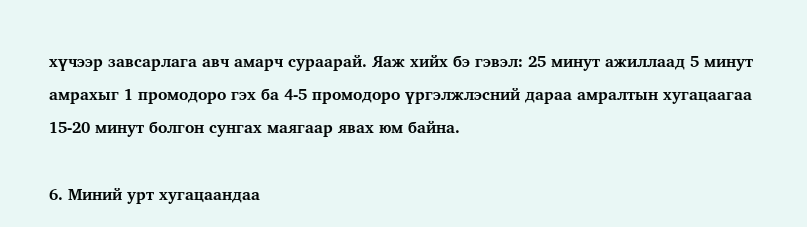хүчээр завсарлага авч амарч сураарай. Яаж хийх бэ гэвэл: 25 минут ажиллаад 5 минут амрахыг 1 промодоро гэх ба 4-5 промодоро үргэлжлэсний дараа амралтын хугацаагаа 15-20 минут болгон сунгах маягаар явах юм байна.

6. Миний урт хугацаандаа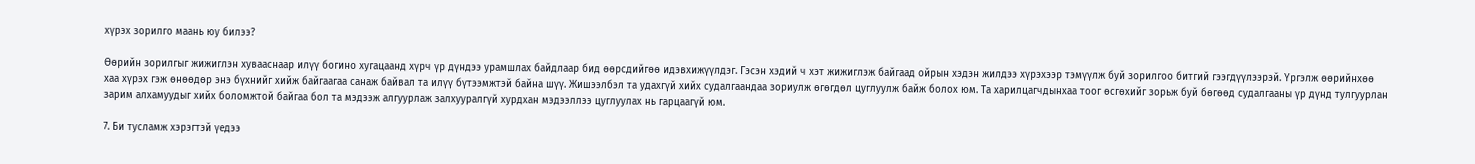хүрэх зорилго маань юу билээ?

Өөрийн зорилгыг жижиглэн хувааснаар илүү богино хугацаанд хүрч үр дүндээ урамшлах байдлаар бид өөрсдийгөө идэвхижүүлдэг. Гэсэн хэдий ч хэт жижиглэж байгаад ойрын хэдэн жилдээ хүрэхээр тэмүүлж буй зорилгоо битгий гээгдүүлээрэй. Үргэлж өөрийнхөө хаа хүрэх гэж өнөөдөр энэ бүхнийг хийж байгаагаа санаж байвал та илүү бүтээмжтэй байна шүү. Жишээлбэл та удахгүй хийх судалгаандаа зориулж өгөгдөл цуглуулж байж болох юм. Та харилцагчдынхаа тоог өсгөхийг зорьж буй бөгөөд судалгааны үр дүнд тулгуурлан зарим алхамуудыг хийх боломжтой байгаа бол та мэдээж алгуурлаж залхууралгүй хурдхан мэдээллээ цуглуулах нь гарцаагүй юм.

7. Би тусламж хэрэгтэй үедээ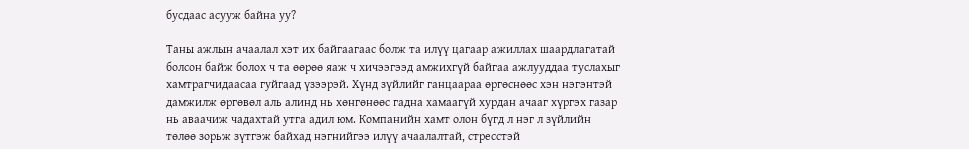бусдаас асууж байна уу?

Таны ажлын ачаалал хэт их байгаагаас болж та илүү цагаар ажиллах шаардлагатай болсон байж болох ч та өөрөө яаж ч хичээгээд амжихгүй байгаа ажлууддаа туслахыг хамтрагчидаасаа гуйгаад үзээрэй. Хүнд зүйлийг ганцаараа өргөснөөс хэн нэгэнтэй дамжилж өргөвөл аль алинд нь хөнгөнөөс гадна хамаагүй хурдан ачааг хүргэх газар нь аваачиж чадахтай утга адил юм. Компанийн хамт олон бүгд л нэг л зүйлийн төлөө зорьж зүтгэж байхад нэгнийгээ илүү ачаалалтай, стресстэй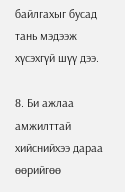байлгахыг бусад тань мэдээж хүсэхгүй шүү дээ.

8. Би ажлаа амжилттай хийснийхээ дараа өөрийгөө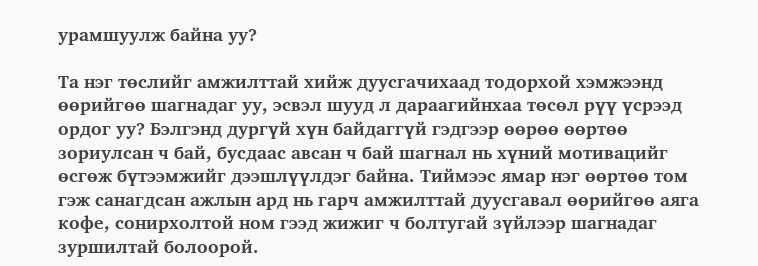урамшуулж байна уу?

Та нэг төслийг амжилттай хийж дуусгачихаад тодорхой хэмжээнд өөрийгөө шагнадаг уу, эсвэл шууд л дараагийнхаа төсөл рүү үсрээд ордог уу? Бэлгэнд дургүй хүн байдаггүй гэдгээр өөрөө өөртөө зориулсан ч бай, бусдаас авсан ч бай шагнал нь хүний мотивацийг өсгөж бүтээмжийг дээшлүүлдэг байна. Тиймээс ямар нэг өөртөө том гэж санагдсан ажлын ард нь гарч амжилттай дуусгавал өөрийгөө аяга кофе, сонирхолтой ном гээд жижиг ч болтугай зүйлээр шагнадаг зуршилтай болоорой.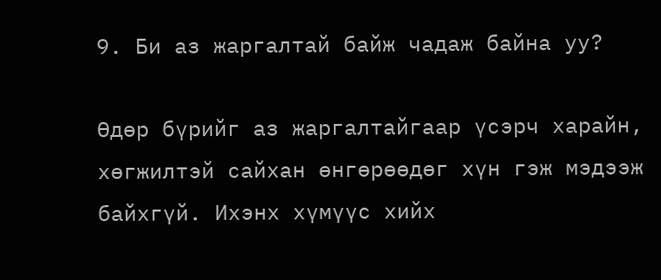9. Би аз жаргалтай байж чадаж байна уу?

Өдөр бүрийг аз жаргалтайгаар үсэрч харайн, хөгжилтэй сайхан өнгөрөөдөг хүн гэж мэдээж байхгүй. Ихэнх хүмүүс хийх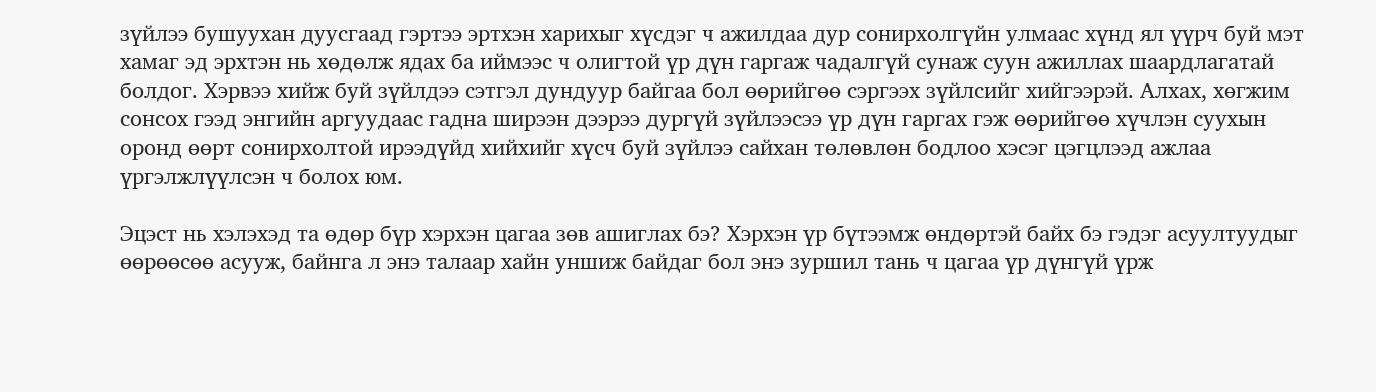зүйлээ бушуухан дуусгаад гэртээ эртхэн харихыг хүсдэг ч ажилдаа дур сонирхолгүйн улмаас хүнд ял үүрч буй мэт хамаг эд эрхтэн нь хөдөлж ядах ба иймээс ч олигтой үр дүн гаргаж чадалгүй сунаж суун ажиллах шаардлагатай болдог. Хэрвээ хийж буй зүйлдээ сэтгэл дундуур байгаа бол өөрийгөө сэргээх зүйлсийг хийгээрэй. Алхах, хөгжим сонсох гээд энгийн аргуудаас гадна ширээн дээрээ дургүй зүйлээсээ үр дүн гаргах гэж өөрийгөө хүчлэн суухын оронд өөрт сонирхолтой ирээдүйд хийхийг хүсч буй зүйлээ сайхан төлөвлөн бодлоо хэсэг цэгцлээд ажлаа үргэлжлүүлсэн ч болох юм.

Эцэст нь хэлэхэд та өдөр бүр хэрхэн цагаа зөв ашиглах бэ? Хэрхэн үр бүтээмж өндөртэй байх бэ гэдэг асуултуудыг өөрөөсөө асууж, байнга л энэ талаар хайн уншиж байдаг бол энэ зуршил тань ч цагаа үр дүнгүй үрж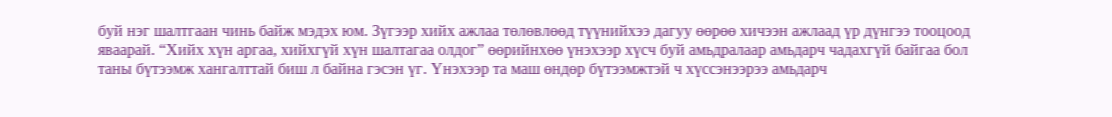буй нэг шалтгаан чинь байж мэдэх юм. Зүгээр хийх ажлаа төлөвлөөд түүнийхээ дагуу өөрөө хичээн ажлаад үр дүнгээ тооцоод яваарай. “Хийх хүн аргаа, хийхгүй хүн шалтагаа олдог” өөрийнхөө үнэхээр хүсч буй амьдралаар амьдарч чадахгүй байгаа бол таны бүтээмж хангалттай биш л байна гэсэн үг. Үнэхээр та маш өндөр бүтээмжтэй ч хүссэнээрээ амьдарч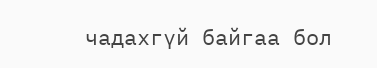чадахгүй байгаа бол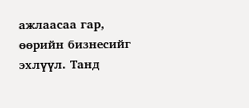ажлаасаа гар, өөрийн бизнесийг эхлүүл. Танд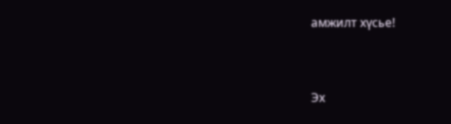амжилт хүсье!



Эх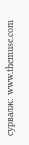сурвалж: www.themuse.com